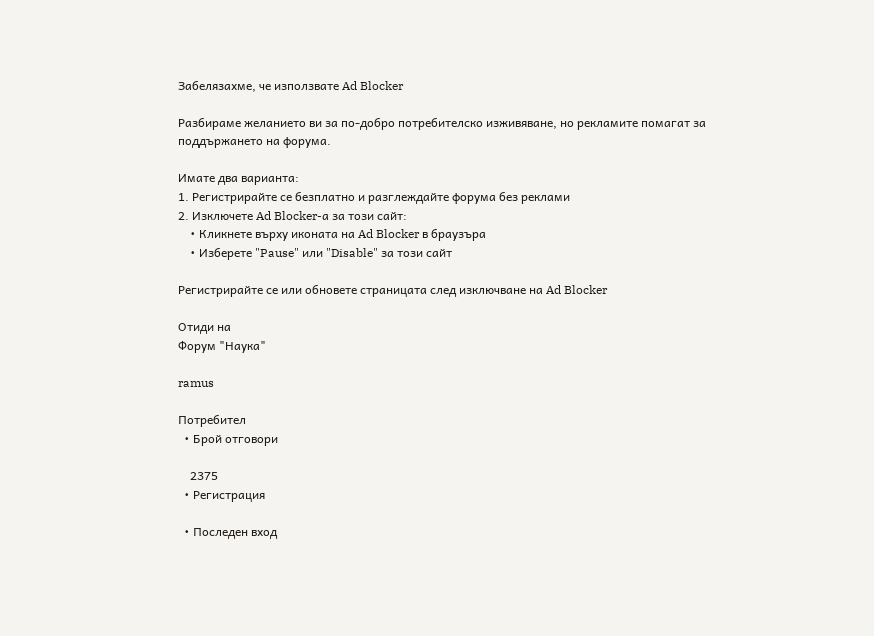Забелязахме, че използвате Ad Blocker

Разбираме желанието ви за по-добро потребителско изживяване, но рекламите помагат за поддържането на форума.

Имате два варианта:
1. Регистрирайте се безплатно и разглеждайте форума без реклами
2. Изключете Ad Blocker-а за този сайт:
    • Кликнете върху иконата на Ad Blocker в браузъра
    • Изберете "Pause" или "Disable" за този сайт

Регистрирайте се или обновете страницата след изключване на Ad Blocker

Отиди на
Форум "Наука"

ramus

Потребител
  • Брой отговори

    2375
  • Регистрация

  • Последен вход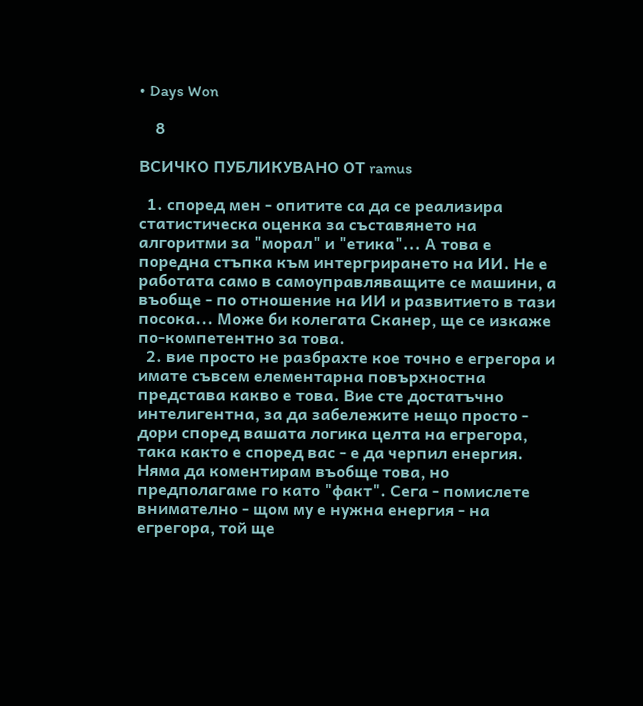• Days Won

    8

ВСИЧКО ПУБЛИКУВАНО ОТ ramus

  1. според мен - опитите са да се реализира статистическа оценка за съставянето на алгоритми за "морал" и "етика"... А това е поредна стъпка към интергрирането на ИИ. Не е работата само в самоуправляващите се машини, а въобще - по отношение на ИИ и развитието в тази посока... Може би колегата Сканер, ще се изкаже по-компетентно за това.
  2. вие просто не разбрахте кое точно е егрегора и имате съвсем елементарна повърхностна представа какво е това. Вие сте достатъчно интелигентна, за да забележите нещо просто - дори според вашата логика целта на егрегора, така както е според вас - е да черпил енергия. Няма да коментирам въобще това, но предполагаме го като "факт". Сега - помислете внимателно - щом му е нужна енергия - на егрегора, той ще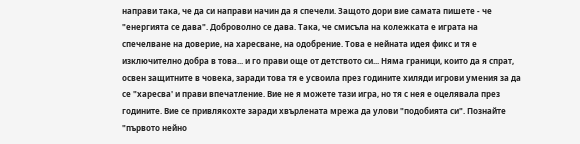направи така, че да си направи начин да я спечели. Защото дори вие самата пишете - че "енергията се дава". Доброволно се дава. Така, че смисъла на колежката е играта на спечелване на доверие, на харесване, на одобрение. Това е нейната идея фикс и тя е изключително добра в това... и го прави още от детството си... Няма граници, които да я спрат, освен защитните в човека, заради това тя е усвоила през годините хиляди игрови умения за да се "харесва' и прави впечатление. Вие не я можете тази игра, но тя с нея е оцелявала през годините. Вие се привлякохте заради хвърлената мрежа да улови "подобията си". Познайте "първото нейно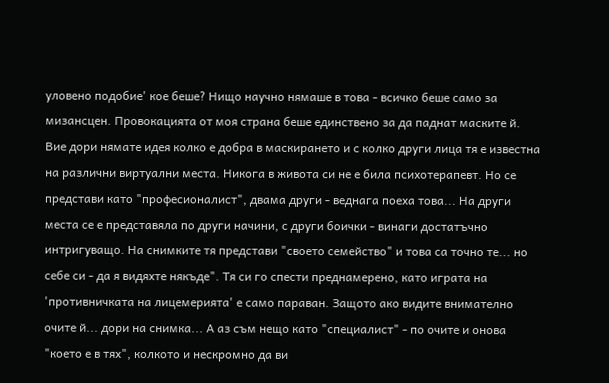уловено подобие' кое беше? Нищо научно нямаше в това - всичко беше само за мизансцен. Провокацията от моя страна беше единствено за да паднат маските й. Вие дори нямате идея колко е добра в маскирането и с колко други лица тя е известна на различни виртуални места. Никога в живота си не е била психотерапевт. Но се представи като "професионалист", двама други - веднага поеха това... На други места се е представяла по други начини, с други боички - винаги достатъчно интригуващо. На снимките тя представи "своето семейство" и това са точно те... но себе си - да я видяхте някъде". Тя си го спести преднамерено, като играта на 'противничката на лицемерията' е само параван. Защото ако видите внимателно очите й... дори на снимка... А аз съм нещо като "специалист" - по очите и онова "което е в тях", колкото и нескромно да ви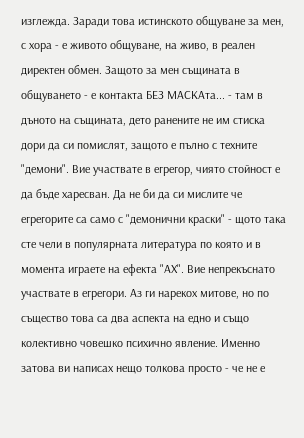изглежда. Заради това истинското общуване за мен, с хора - е живото общуване, на живо, в реален директен обмен. Защото за мен същината в общуването - е контакта БЕЗ МАСКАта... - там в дъното на същината, дето ранените не им стиска дори да си помислят, защото е пълно с техните "демони". Вие участвате в егрегор, чиято стойност е да бъде харесван. Да не би да си мислите че егрегорите са само с "демонични краски" - щото така сте чели в популярната литература по която и в момента играете на ефекта "АХ". Вие непрекъснато участвате в егрегори. Аз ги нарекох митове, но по същество това са два аспекта на едно и също колективно човешко психично явление. Именно затова ви написах нещо толкова просто - че не е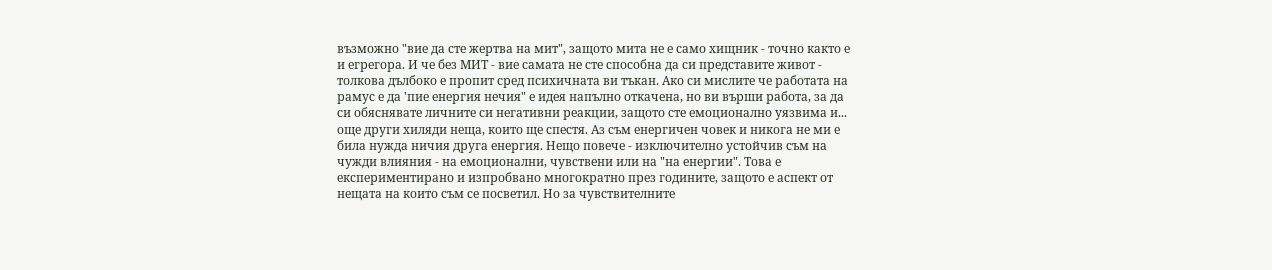възможно "вие да сте жертва на мит", защото мита не е само хищник - точно както е и егрегора. И че без МИТ - вие самата не сте способна да си представите живот - толкова дълбоко е пропит сред психичната ви тъкан. Ако си мислите че работата на рамус е да 'пие енергия нечия" е идея напълно откачена, но ви върши работа, за да си обяснявате личните си негативни реакции, защото сте емоционално уязвима и... още други хиляди неща, които ще спестя. Аз съм енергичен човек и никога не ми е била нужда ничия друга енергия. Нещо повече - изключително устойчив съм на чужди влияния - на емоционални, чувствени или на "на енергии". Това е експериментирано и изпробвано многократно през годините, защото е аспект от нещата на които съм се посветил. Но за чувствителните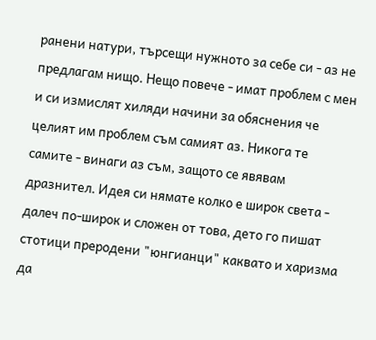ранени натури, търсещи нужното за себе си - аз не предлагам нищо. Нещо повече - имат проблем с мен и си измислят хиляди начини за обяснения че целият им проблем съм самият аз. Никога те самите - винаги аз съм, защото се явявам дразнител. Идея си нямате колко е широк света - далеч по-широк и сложен от това, дето го пишат стотици преродени "юнгианци" каквато и харизма да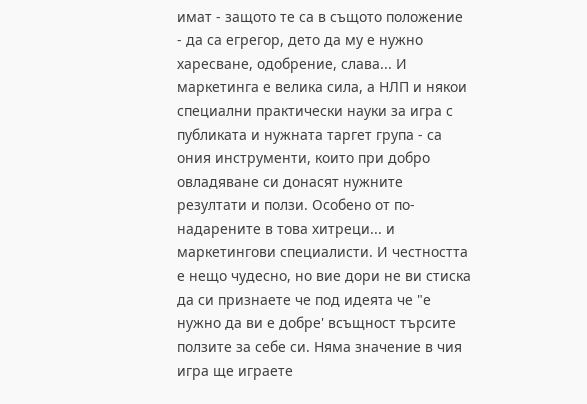имат - защото те са в същото положение - да са егрегор, дето да му е нужно харесване, одобрение, слава... И маркетинга е велика сила, а НЛП и някои специални практически науки за игра с публиката и нужната таргет група - са ония инструменти, които при добро овладяване си донасят нужните резултати и ползи. Особено от по-надарените в това хитреци... и маркетингови специалисти. И честността е нещо чудесно, но вие дори не ви стиска да си признаете че под идеята че "е нужно да ви е добре' всъщност търсите ползите за себе си. Няма значение в чия игра ще играете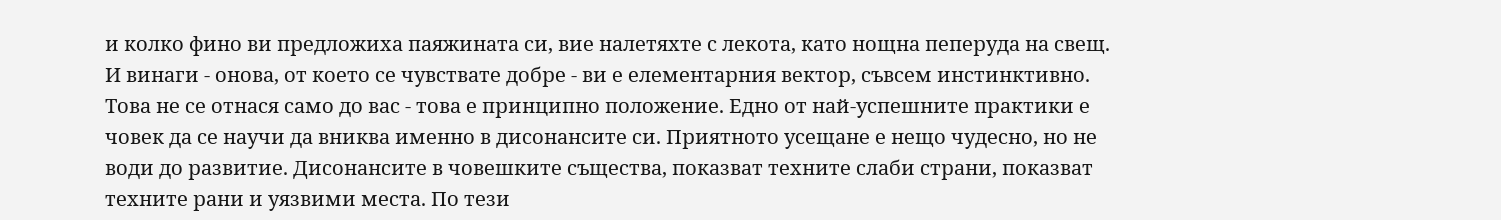и колко фино ви предложиха паяжината си, вие налетяхте с лекота, като нощна пеперуда на свещ. И винаги - онова, от което се чувствате добре - ви е елементарния вектор, съвсем инстинктивно. Това не се отнася само до вас - това е принципно положение. Едно от най-успешните практики е човек да се научи да вниква именно в дисонансите си. Приятното усещане е нещо чудесно, но не води до развитие. Дисонансите в човешките същества, показват техните слаби страни, показват техните рани и уязвими места. По тези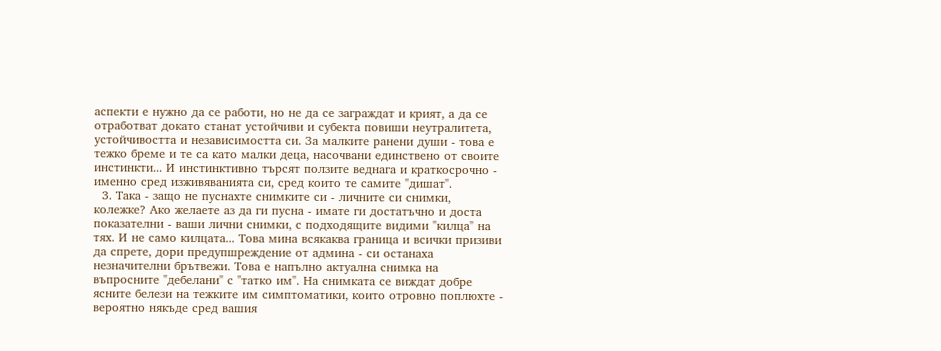аспекти е нужно да се работи, но не да се заграждат и крият, а да се отработват докато станат устойчиви и субекта повиши неутралитета, устойчивостта и независимостта си. За малките ранени души - това е тежко бреме и те са като малки деца, насочвани единствено от своите инстинкти... И инстинктивно търсят ползите веднага и краткосрочно - именно сред изживяванията си, сред които те самите "дишат".
  3. Така - защо не пуснахте снимките си - личните си снимки, колежке? Ако желаете аз да ги пусна - имате ги достатъчно и доста показателни - ваши лични снимки, с подходящите видими "килца" на тях. И не само килцата... Това мина всякаква граница и всички призиви да спрете, дори предупшреждение от админа - си останаха незначителни брътвежи. Това е напълно актуална снимка на въпросните "дебелани" с "татко им". На снимката се виждат добре ясните белези на тежките им симптоматики, които отровно поплюхте - вероятно някъде сред вашия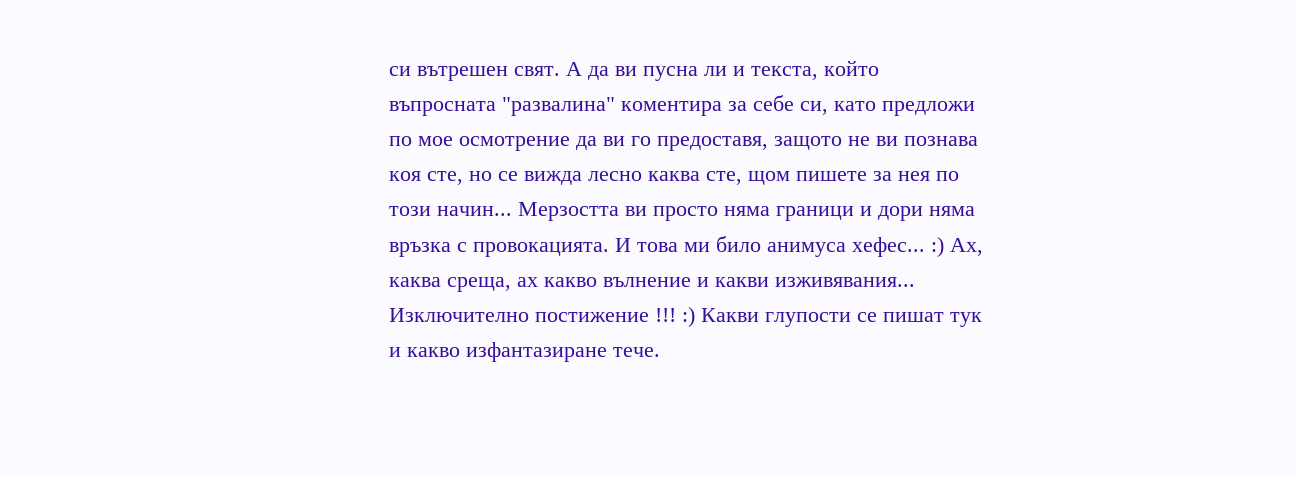си вътрешен свят. А да ви пусна ли и текста, който въпросната "развалина" коментира за себе си, като предложи по мое осмотрение да ви го предоставя, защото не ви познава коя сте, но се вижда лесно каква сте, щом пишете за нея по този начин... Мерзостта ви просто няма граници и дори няма връзка с провокацията. И това ми било анимуса хефес... :) Ах, каква среща, ах какво вълнение и какви изживявания... Изключително постижение !!! :) Какви глупости се пишат тук и какво изфантазиране тече.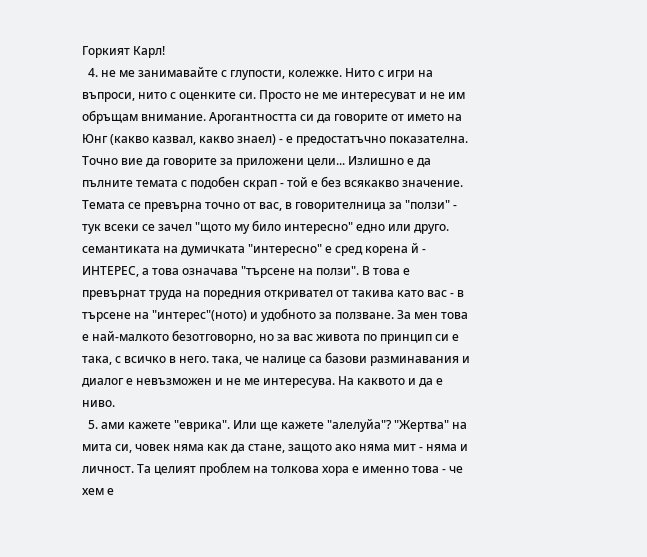Горкият Карл!
  4. не ме занимавайте с глупости, колежке. Нито с игри на въпроси, нито с оценките си. Просто не ме интересуват и не им обръщам внимание. Арогантността си да говорите от името на Юнг (какво казвал, какво знаел) - е предостатъчно показателна. Точно вие да говорите за приложени цели... Излишно е да пълните темата с подобен скрап - той е без всякакво значение. Темата се превърна точно от вас, в говорителница за "ползи" - тук всеки се зачел "щото му било интересно" едно или друго. семантиката на думичката "интересно" е сред корена й - ИНТЕРЕС, а това означава "търсене на ползи". В това е превърнат труда на поредния откривател от такива като вас - в търсене на "интерес"(ното) и удобното за ползване. За мен това е най-малкото безотговорно, но за вас живота по принцип си е така, с всичко в него. така, че налице са базови разминавания и диалог е невъзможен и не ме интересува. На каквото и да е ниво.
  5. ами кажете "еврика". Или ще кажете "алелуйа"? "Жертва" на мита си, човек няма как да стане, защото ако няма мит - няма и личност. Та целият проблем на толкова хора е именно това - че хем е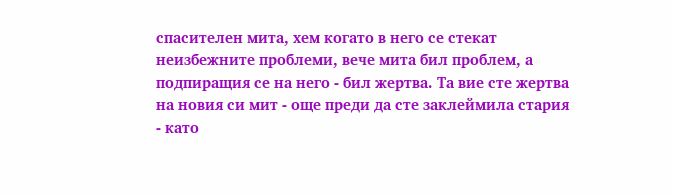спасителен мита, хем когато в него се стекат неизбежните проблеми, вече мита бил проблем, а подпиращия се на него - бил жертва. Та вие сте жертва на новия си мит - още преди да сте заклеймила стария - като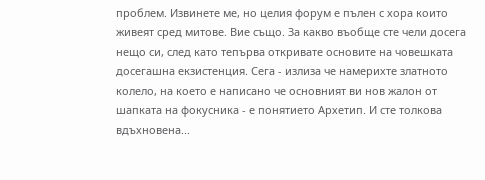проблем. Извинете ме, но целия форум е пълен с хора които живеят сред митове. Вие също. За какво въобще сте чели досега нещо си, след като тепърва откривате основите на човешката досегашна екзистенция. Сега - излиза че намерихте златното колело, на което е написано че основният ви нов жалон от шапката на фокусника - е понятието Архетип. И сте толкова вдъхновена...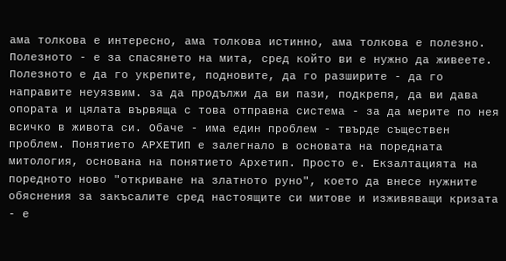ама толкова е интересно, ама толкова истинно, ама толкова е полезно. Полезното - е за спасянето на мита, сред който ви е нужно да живеете. Полезното е да го укрепите, подновите, да го разширите - да го направите неуязвим. за да продължи да ви пази, подкрепя, да ви дава опората и цялата вървяща с това отправна система - за да мерите по нея всичко в живота си. Обаче - има един проблем - твърде съществен проблем. Понятието АРХЕТИП е залегнало в основата на поредната митология, основана на понятието Архетип. Просто е. Екзалтацията на поредното ново "откриване на златното руно", което да внесе нужните обяснения за закъсалите сред настоящите си митове и изживяващи кризата - е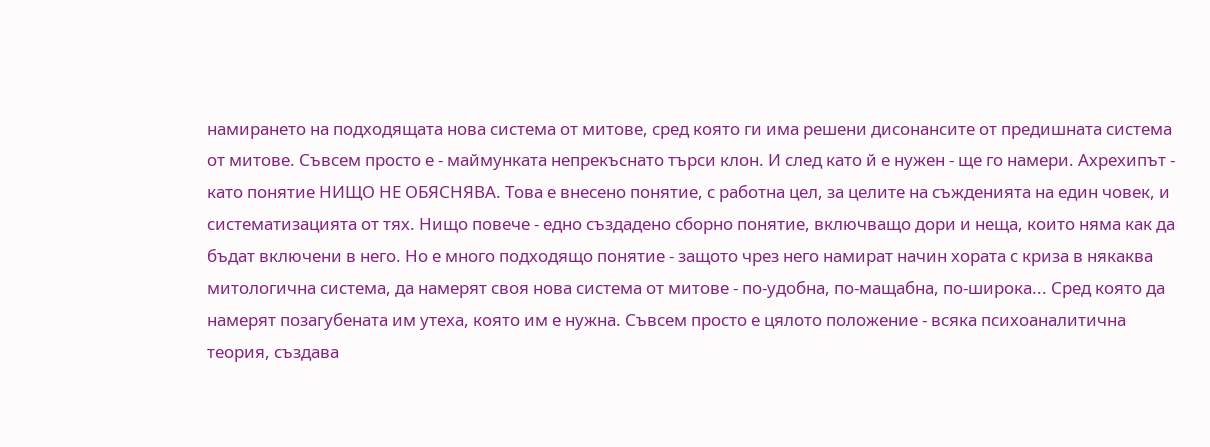намирането на подходящата нова система от митове, сред която ги има решени дисонансите от предишната система от митове. Съвсем просто е - маймунката непрекъснато търси клон. И след като й е нужен - ще го намери. Ахрехипът - като понятие НИЩО НЕ ОБЯСНЯВА. Това е внесено понятие, с работна цел, за целите на съжденията на един човек, и систематизацията от тях. Нищо повече - едно създадено сборно понятие, включващо дори и неща, които няма как да бъдат включени в него. Но е много подходящо понятие - защото чрез него намират начин хората с криза в някаква митологична система, да намерят своя нова система от митове - по-удобна, по-мащабна, по-широка... Сред която да намерят позагубената им утеха, която им е нужна. Съвсем просто е цялото положение - всяка психоаналитична теория, създава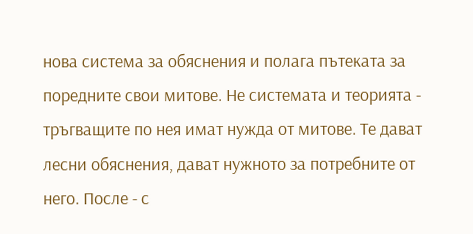нова система за обяснения и полага пътеката за поредните свои митове. Не системата и теорията - тръгващите по нея имат нужда от митове. Те дават лесни обяснения, дават нужното за потребните от него. После - с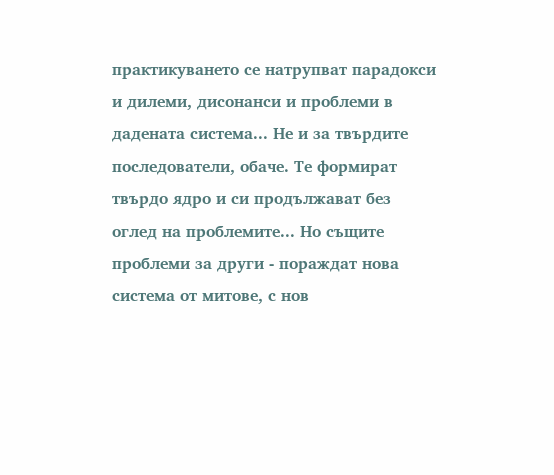практикуването се натрупват парадокси и дилеми, дисонанси и проблеми в дадената система... Не и за твърдите последователи, обаче. Те формират твърдо ядро и си продължават без оглед на проблемите... Но същите проблеми за други - пораждат нова система от митове, с нов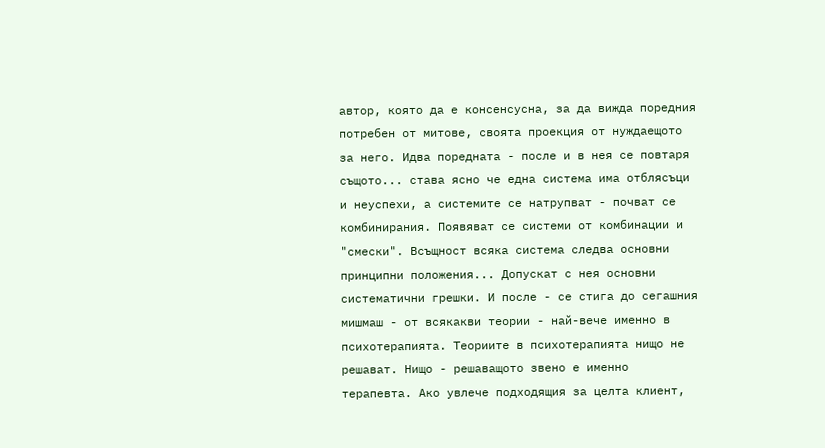автор, която да е консенсусна, за да вижда поредния потребен от митове, своята проекция от нуждаещото за него. Идва поредната - после и в нея се повтаря същото... става ясно че една система има отблясъци и неуспехи, а системите се натрупват - почват се комбинирания. Появяват се системи от комбинации и "смески". Всъщност всяка система следва основни принципни положения... Допускат с нея основни систематични грешки. И после - се стига до сегашния мишмаш - от всякакви теории - най-вече именно в психотерапията. Теориите в психотерапията нищо не решават. Нищо - решаващото звено е именно терапевта. Ако увлече подходящия за целта клиент,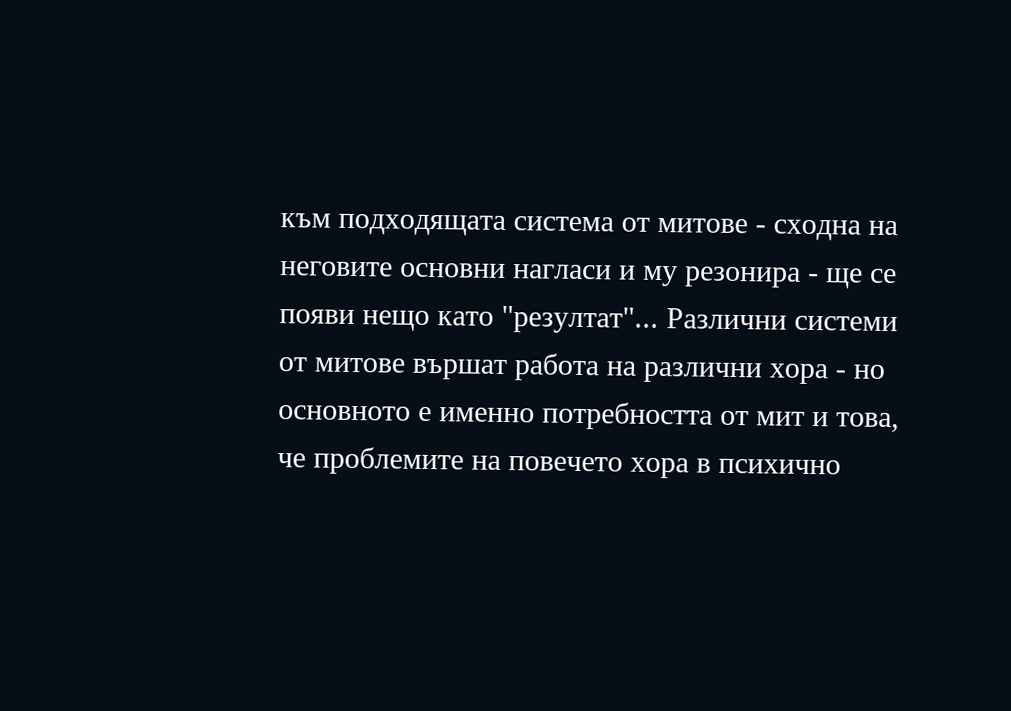към подходящата система от митове - сходна на неговите основни нагласи и му резонира - ще се появи нещо като "резултат"... Различни системи от митове вършат работа на различни хора - но основното е именно потребността от мит и това, че проблемите на повечето хора в психично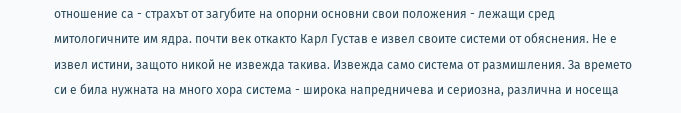отношение са - страхът от загубите на опорни основни свои положения - лежащи сред митологичните им ядра. почти век откакто Карл Густав е извел своите системи от обяснения. Не е извел истини, защото никой не извежда такива. Извежда само система от размишления. За времето си е била нужната на много хора система - широка напредничева и сериозна, различна и носеща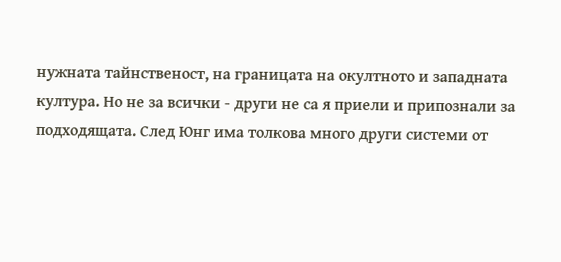нужната тайнственост, на границата на окултното и западната култура. Но не за всички - други не са я приели и припознали за подходящата. След Юнг има толкова много други системи от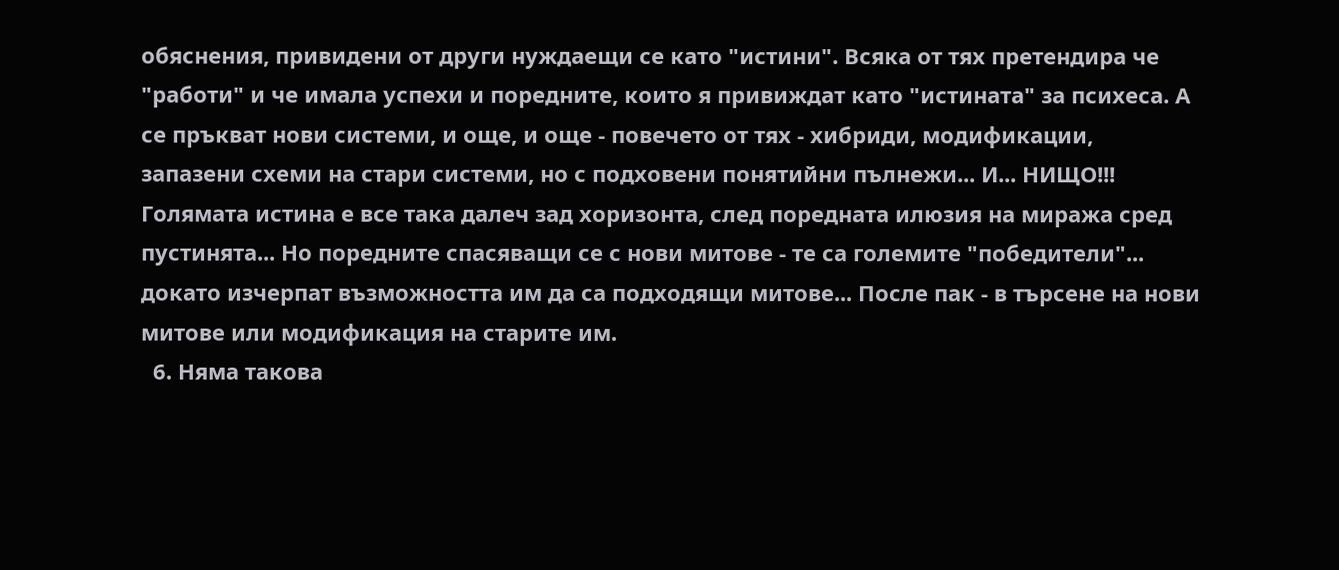обяснения, привидени от други нуждаещи се като "истини". Всяка от тях претендира че "работи" и че имала успехи и поредните, които я привиждат като "истината" за психеса. А се пръкват нови системи, и още, и още - повечето от тях - хибриди, модификации, запазени схеми на стари системи, но с подховени понятийни пълнежи... И... НИЩО!!! Голямата истина е все така далеч зад хоризонта, след поредната илюзия на миража сред пустинята... Но поредните спасяващи се с нови митове - те са големите "победители"... докато изчерпат възможността им да са подходящи митове... После пак - в търсене на нови митове или модификация на старите им.
  6. Няма такова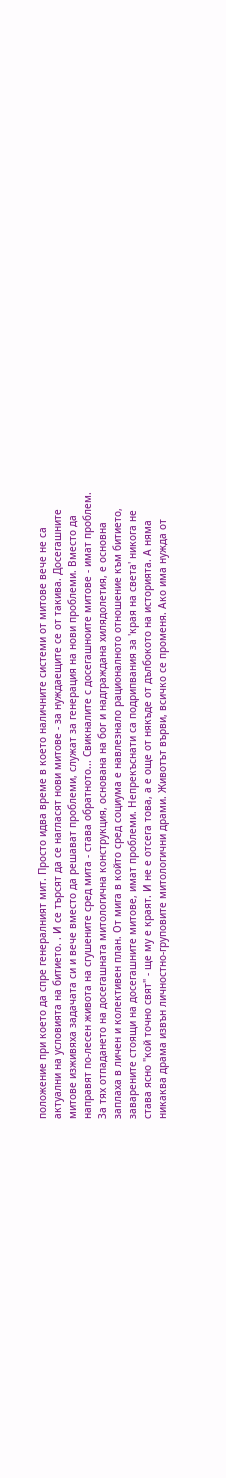положение при което да спре генералният мит. Просто идва време в което наличните системи от митове вече не са актуални на условията на битието. . И се търсят да се нагласят нови митове - за нуждаещите се от такива. Досегашните митове изживяха задачата си и вече вместо да решават проблеми, служат за генерация на нови проблеми. Вместо да направят по-лесен живота на сгушените сред мита - става обратното... Свикналите с досегашноите митове - имат проблем. За тях отпадането на досегашната митологична конструкция, основана на бог и надграждана хилядолетия, е основна заплаха в личен и колективен план. От мига в който сред социума е навлезнало рационалното отношение към битието, заварените стоящи на досегашните митове, имат проблеми. Непрекъснати са подрипвания за 'края на света' никога не става ясно "кой точно свят" - ще му е краят. И не е отсега това, а е още от някъде от дълбокото на историята. А няма никаква драма извън личностно-груповите митологични драми. Животът върви, всичко се променя. Ако има нужда от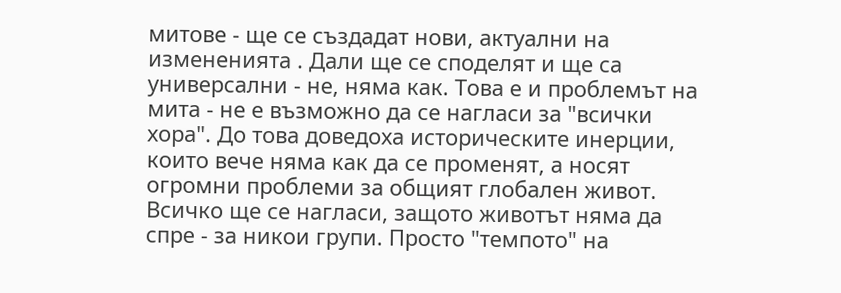митове - ще се създадат нови, актуални на измененията . Дали ще се споделят и ще са универсални - не, няма как. Това е и проблемът на мита - не е възможно да се нагласи за "всички хора". До това доведоха историческите инерции, които вече няма как да се променят, а носят огромни проблеми за общият глобален живот. Всичко ще се нагласи, защото животът няма да спре - за никои групи. Просто "темпото" на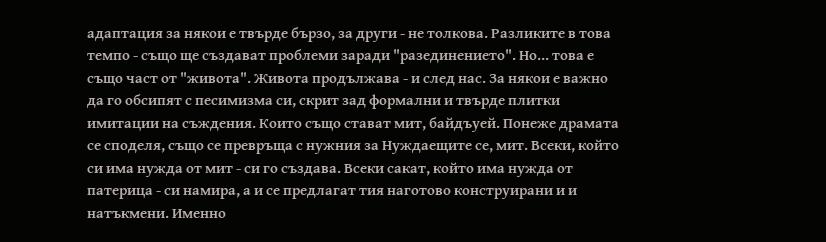адаптация за някои е твърде бързо, за други - не толкова. Разликите в това темпо - също ще създават проблеми заради "разединението". Но... това е също част от "живота". Живота продължава - и след нас. За някои е важно да го обсипят с песимизма си, скрит зад формални и твърде плитки имитации на съждения. Които също стават мит, байдъуей. Понеже драмата се споделя, също се превръща с нужния за Нуждаещите се, мит. Всеки, който си има нужда от мит - си го създава. Всеки сакат, който има нужда от патерица - си намира, а и се предлагат тия наготово конструирани и и натъкмени. Именно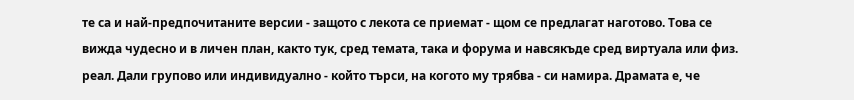те са и най-предпочитаните версии - защото с лекота се приемат - щом се предлагат наготово. Това се вижда чудесно и в личен план, както тук, сред темата, така и форума и навсякъде сред виртуала или физ. реал. Дали групово или индивидуално - който търси, на когото му трябва - си намира. Драмата е, че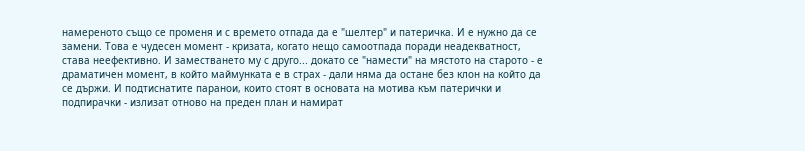намереното също се променя и с времето отпада да е "шелтер" и патеричка. И е нужно да се замени. Това е чудесен момент - кризата, когато нещо самоотпада поради неадекватност, става неефективно. И заместването му с друго... докато се "намести" на мястото на старото - е драматичен момент, в който маймунката е в страх - дали няма да остане без клон на който да се държи. И подтиснатите паранои, които стоят в основата на мотива към патерички и подпирачки - излизат отново на преден план и намират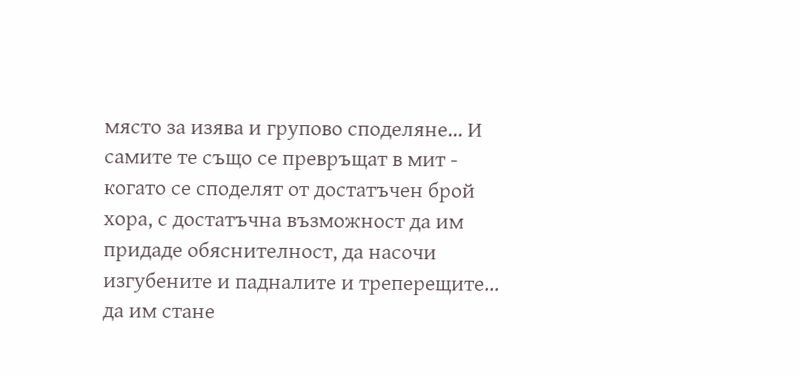място за изява и групово споделяне... И самите те също се превръщат в мит - когато се споделят от достатъчен брой хора, с достатъчна възможност да им придаде обяснителност, да насочи изгубените и падналите и треперещите... да им стане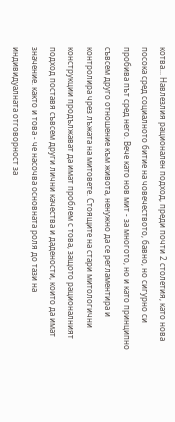котва... Навлезлия рационален подход, преди почти 2 столетия, като нова посока сред социалното битие на човечеството, бавно, но сигурно си пробива път сред него. Вече като нов мит - за многото, но и като принципно съвсем друго отношение към живота, ненужно да се регламентира и контролира чрез лъжата на митовете. Стоящите на стари митологични конструкции продължават да имат проблем с това, защото рационалният подход поставя съвсем други лични качества и дадености, които да имат значение. както и това - че насочва основната роля до тази на индивидуалната отговорност за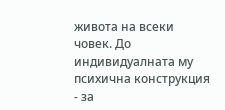живота на всеки човек. До индивидуалната му психична конструкция - за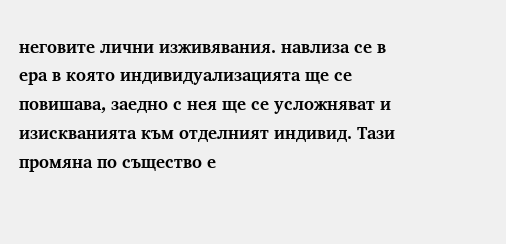неговите лични изживявания. навлиза се в ера в която индивидуализацията ще се повишава, заедно с нея ще се усложняват и изискванията към отделният индивид. Тази промяна по същество е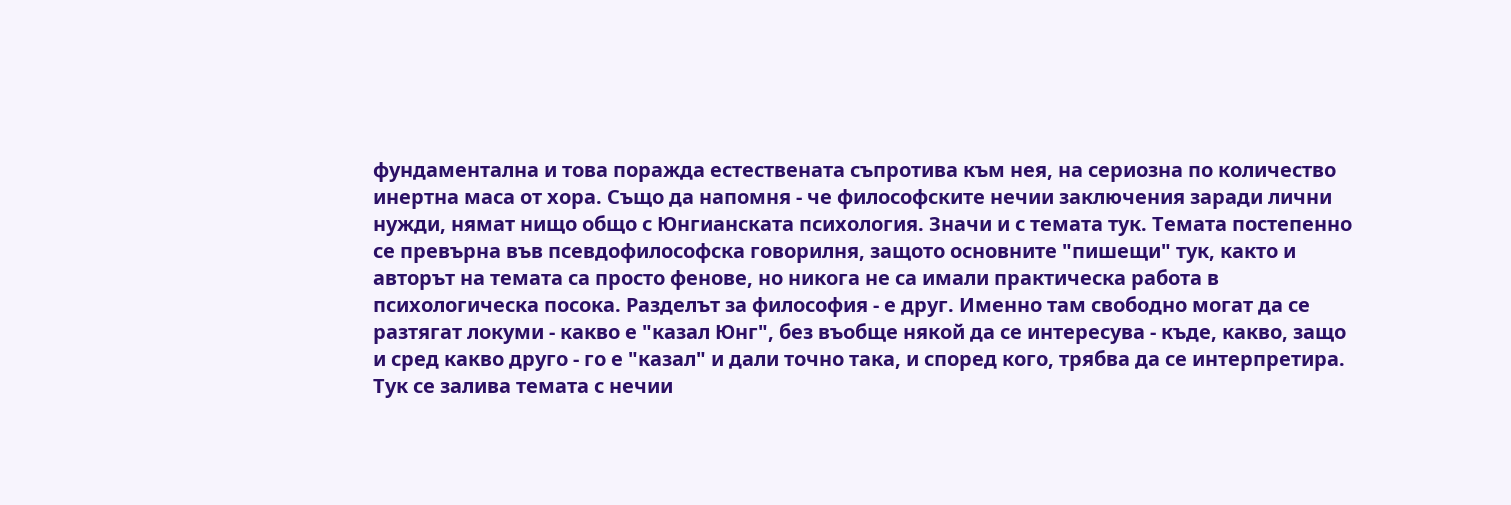фундаментална и това поражда естествената съпротива към нея, на сериозна по количество инертна маса от хора. Също да напомня - че философските нечии заключения заради лични нужди, нямат нищо общо с Юнгианската психология. Значи и с темата тук. Темата постепенно се превърна във псевдофилософска говорилня, защото основните "пишещи" тук, както и авторът на темата са просто фенове, но никога не са имали практическа работа в психологическа посока. Разделът за философия - е друг. Именно там свободно могат да се разтягат локуми - какво е "казал Юнг", без въобще някой да се интересува - къде, какво, защо и сред какво друго - го е "казал" и дали точно така, и според кого, трябва да се интерпретира. Тук се залива темата с нечии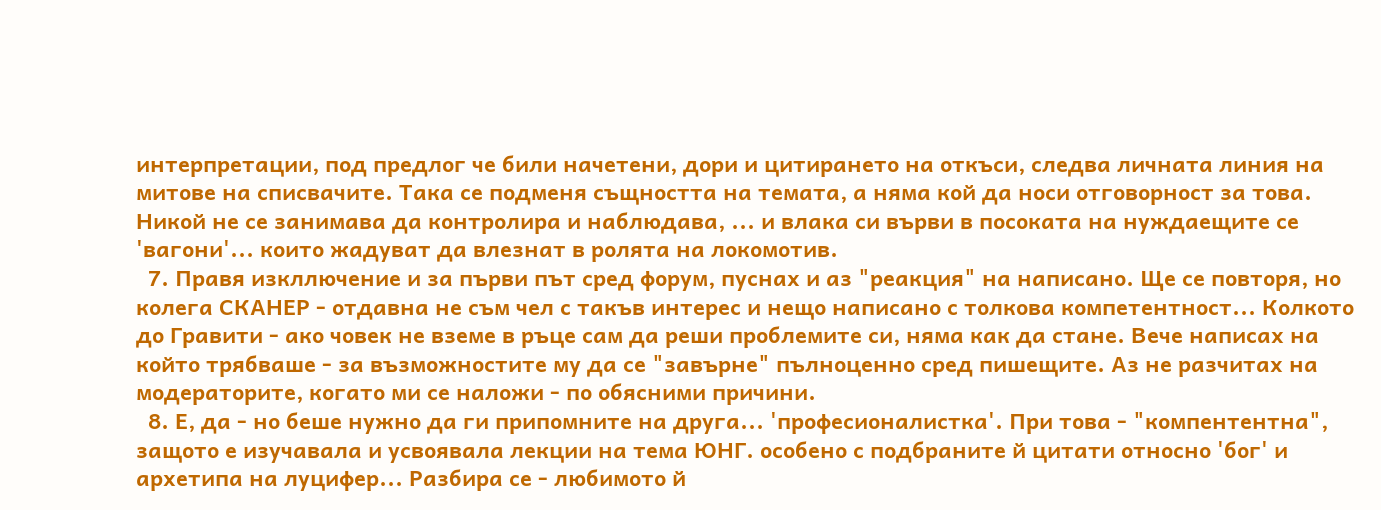интерпретации, под предлог че били начетени, дори и цитирането на откъси, следва личната линия на митове на списвачите. Така се подменя същността на темата, а няма кой да носи отговорност за това. Никой не се занимава да контролира и наблюдава, ... и влака си върви в посоката на нуждаещите се 'вагони'... които жадуват да влезнат в ролята на локомотив.
  7. Правя изкллючение и за първи път сред форум, пуснах и аз "реакция" на написано. Ще се повторя, но колега СКАНЕР - отдавна не съм чел с такъв интерес и нещо написано с толкова компетентност... Колкото до Гравити - ако човек не вземе в ръце сам да реши проблемите си, няма как да стане. Вече написах на който трябваше - за възможностите му да се "завърне" пълноценно сред пишещите. Аз не разчитах на модераторите, когато ми се наложи - по обясними причини.
  8. Е, да - но беше нужно да ги припомните на друга... 'професионалистка'. При това - "компентентна", защото е изучавала и усвоявала лекции на тема ЮНГ. особено с подбраните й цитати относно 'бог' и архетипа на луцифер... Разбира се - любимото й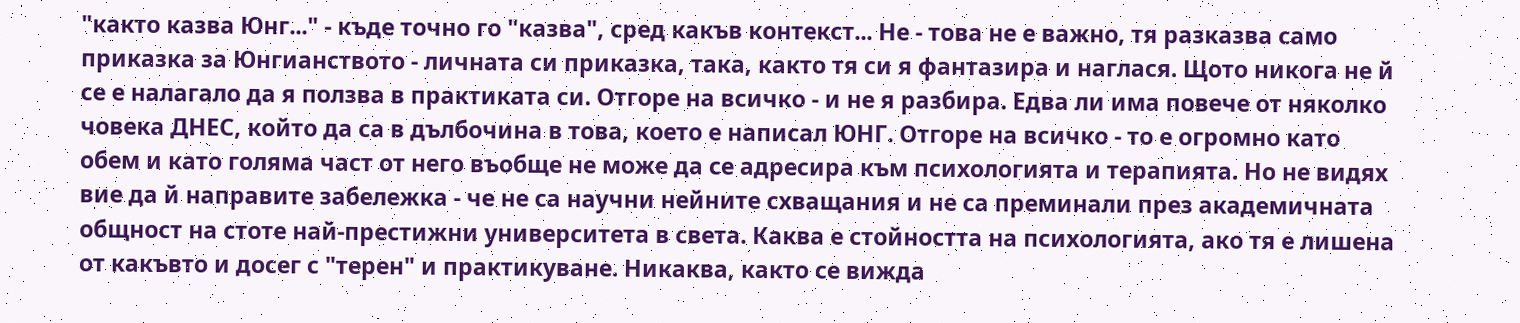"както казва Юнг..." - къде точно го "казва", сред какъв контекст... Не - това не е важно, тя разказва само приказка за Юнгианството - личната си приказка, така, както тя си я фантазира и наглася. Щото никога не й се е налагало да я ползва в практиката си. Отгоре на всичко - и не я разбира. Едва ли има повече от няколко човека ДНЕС, който да са в дълбочина в това, което е написал ЮНГ. Отгоре на всичко - то е огромно като обем и като голяма част от него въобще не може да се адресира към психологията и терапията. Но не видях вие да й направите забележка - че не са научни нейните схващания и не са преминали през академичната общност на стоте най-престижни университета в света. Каква е стойността на психологията, ако тя е лишена от какъвто и досег с "терен" и практикуване. Никаква, както се вижда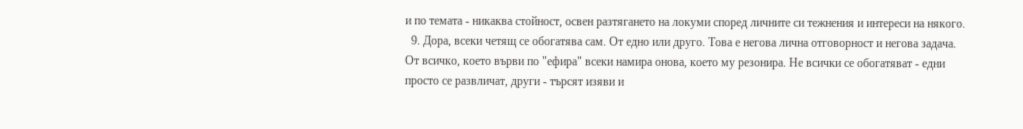и по темата - никаква стойност, освен разтягането на локуми според личните си тежнения и интереси на някого.
  9. Дора, всеки четящ се обогатява сам. От едно или друго. Това е негова лична отговорност и негова задача. От всичко, което върви по "ефира" всеки намира онова, което му резонира. Не всички се обогатяват - едни просто се развличат, други - търсят изяви и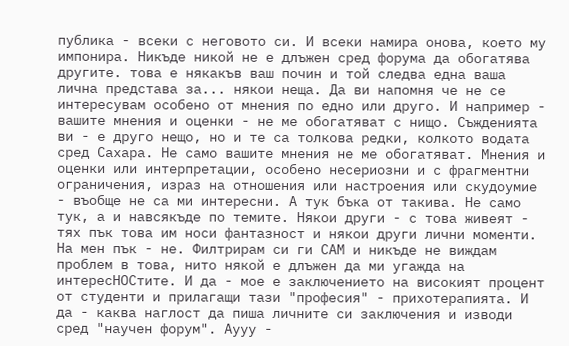публика - всеки с неговото си. И всеки намира онова, което му импонира. Никъде никой не е длъжен сред форума да обогатява другите. това е някакъв ваш почин и той следва една ваша лична представа за... някои неща. Да ви напомня че не се интересувам особено от мнения по едно или друго. И например - вашите мнения и оценки - не ме обогатяват с нищо. Съжденията ви - е друго нещо, но и те са толкова редки, колкото водата сред Сахара. Не само вашите мнения не ме обогатяват. Мнения и оценки или интерпретации, особено несериозни и с фрагментни ограничения, израз на отношения или настроения или скудоумие - въобще не са ми интересни. А тук бъка от такива. Не само тук, а и навсякъде по темите. Някои други - с това живеят - тях пък това им носи фантазност и някои други лични моменти. На мен пък - не. Филтрирам си ги САМ и никъде не виждам проблем в това, нито някой е длъжен да ми угажда на интересНОСтите. И да - мое е заключението на високият процент от студенти и прилагащи тази "професия" - прихотерапията. И да - каква наглост да пиша личните си заключения и изводи сред "научен форум". Аууу -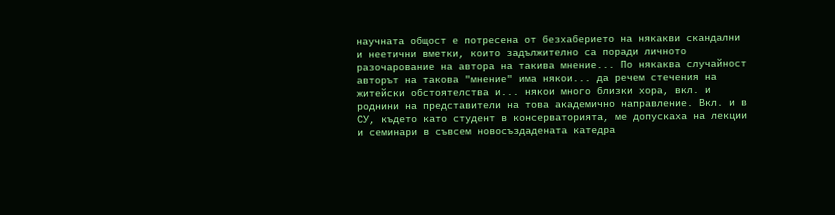научната общост е потресена от безхаберието на някакви скандални и неетични вметки, които задължително са поради личното разочарование на автора на такива мнение... По някаква случайност авторът на такова "мнение" има някои... да речем стечения на житейски обстоятелства и... някои много близки хора, вкл. и роднини на представители на това академично направление. Вкл. и в СУ, където като студент в консерваторията, ме допускаха на лекции и семинари в съвсем новосъздадената катедра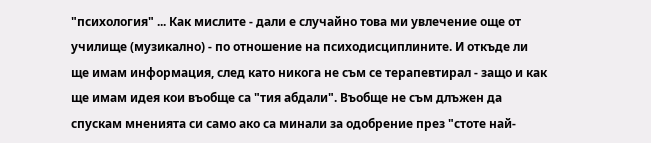"психология" ... Как мислите - дали е случайно това ми увлечение още от училище (музикално) - по отношение на психодисциплините. И откъде ли ще имам информация, след като никога не съм се терапевтирал - защо и как ще имам идея кои въобще са "тия абдали". Въобще не съм длъжен да спускам мненията си само ако са минали за одобрение през "стоте най-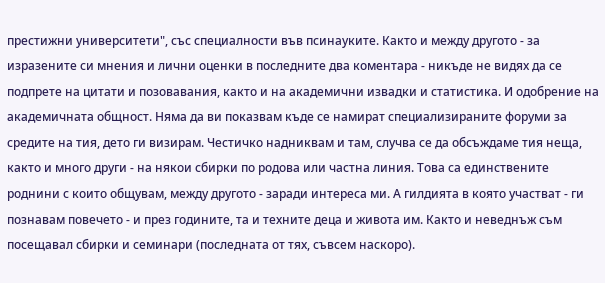престижни университети", със специалности във псинауките. Както и между другото - за изразените си мнения и лични оценки в последните два коментара - никъде не видях да се подпрете на цитати и позовавания, както и на академични извадки и статистика. И одобрение на академичната общност. Няма да ви показвам къде се намират специализираните форуми за средите на тия, дето ги визирам. Честичко надниквам и там, случва се да обсъждаме тия неща, както и много други - на някои сбирки по родова или частна линия. Това са единствените роднини с които общувам, между другото - заради интереса ми. А гилдията в която участват - ги познавам повечето - и през годините, та и техните деца и живота им. Както и неведнъж съм посещавал сбирки и семинари (последната от тях, съвсем наскоро).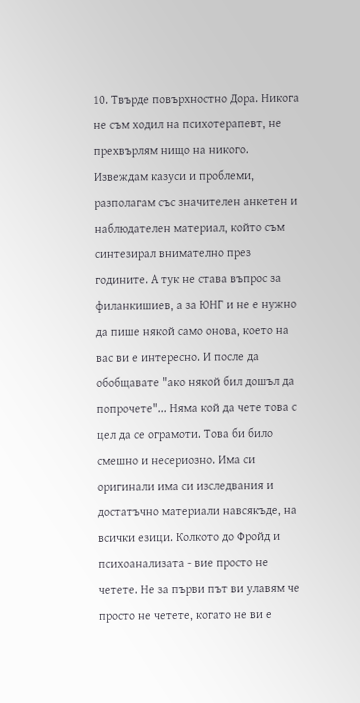10. Твърде повърхностно Дора. Никога не съм ходил на психотерапевт, не прехвърлям нищо на никого. Извеждам казуси и проблеми, разполагам със значителен анкетен и наблюдателен материал, който съм синтезирал внимателно през годините. А тук не става въпрос за филанкишиев, а за ЮНГ и не е нужно да пише някой само онова, което на вас ви е интересно. И после да обобщавате "ако някой бил дошъл да попрочете"... Няма кой да чете това с цел да се ограмоти. Това би било смешно и несериозно. Има си оригинали има си изследвания и достатъчно материали навсякъде, на всички езици. Колкото до Фройд и психоанализата - вие просто не четете. Не за първи път ви улавям че просто не четете, когато не ви е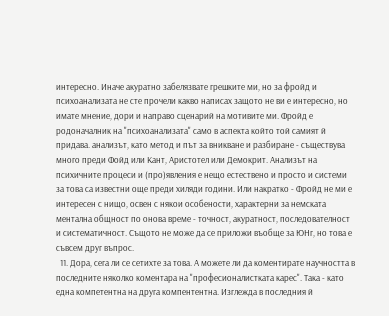интересно. Иначе акуратно забелязвате грешките ми, но за фройд и психоанализата не сте прочели какво написах защото не ви е интересно, но имате мнение, дори и направо сценарий на мотивите ми. Фройд е родоначалник на "психоанализата" само в аспекта който той самият й придава. анализът, като метод и път за вникване и разбиране - съществува много преди Фойд или Кант, Аристотел или Демокрит. Анализът на психичните процеси и (про)явления е нещо естествено и просто и системи за това са известни още преди хиляди години. Или накратко - Фройд не ми е интересен с нищо, освен с някои особености, характерни за немската ментална общност по онова време - точност, акуратност, последователност и систематичност. Същото не може да се приложи въобще за ЮНг, но това е съвсем друг въпрос.
  11. Дора, сега ли се сетихте за това. А можете ли да коментирате научността в последните няколко коментара на "професионалистката карес". Така - като една компетентна на друга компентентна. Изглежда в последния й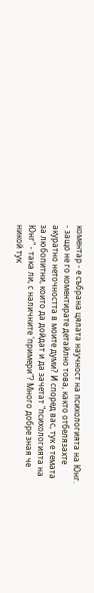коментар - е събрана цялата научност на психологията на Юнг. - защо не го коментирате детайлно това, както отбелязахте акуратно неточността в моите думи? И според вас, тук е темата за любопитни, които да дойдат и да зачетат "психологията на Юнг" - така ли, с наличните 'примери"? Много добре зная че никой тук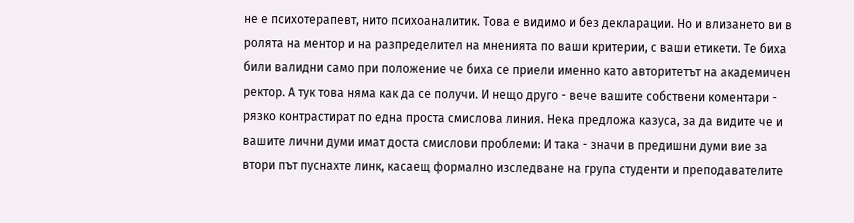не е психотерапевт, нито психоаналитик. Това е видимо и без декларации. Но и влизането ви в ролята на ментор и на разпределител на мненията по ваши критерии, с ваши етикети. Те биха били валидни само при положение че биха се приели именно като авторитетът на академичен ректор. А тук това няма как да се получи. И нещо друго - вече вашите собствени коментари - рязко контрастират по една проста смислова линия. Нека предложа казуса, за да видите че и вашите лични думи имат доста смислови проблеми: И така - значи в предишни думи вие за втори път пуснахте линк, касаещ формално изследване на група студенти и преподавателите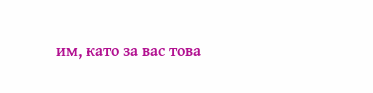им, като за вас това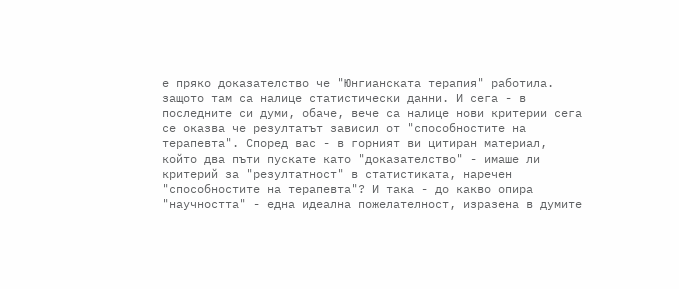е пряко доказателство че "Юнгианската терапия" работила. защото там са налице статистически данни. И сега - в последните си думи, обаче, вече са налице нови критерии сега се оказва че резултатът зависил от "способностите на терапевта". Според вас - в горният ви цитиран материал, който два пъти пускате като "доказателство" - имаше ли критерий за "резултатност" в статистиката, наречен "способностите на терапевта"? И така - до какво опира "научността" - една идеална пожелателност, изразена в думите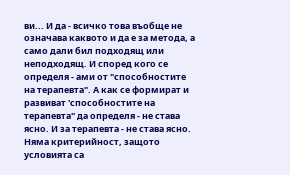ви... И да - всичко това въобще не означава каквото и да е за метода, а само дали бил подходящ или неподходящ. И според кого се определя - ами от "способностите на терапевта". А как се формират и развиват 'способностите на терапевта" да определя - не става ясно. И за терапевта - не става ясно. Няма критерийност, защото условията са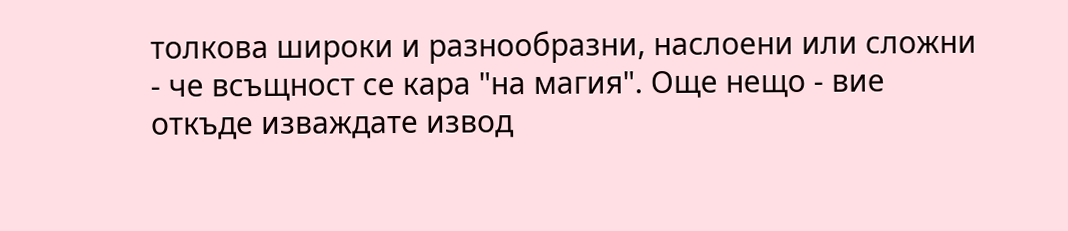толкова широки и разнообразни, наслоени или сложни - че всъщност се кара "на магия". Още нещо - вие откъде изваждате извод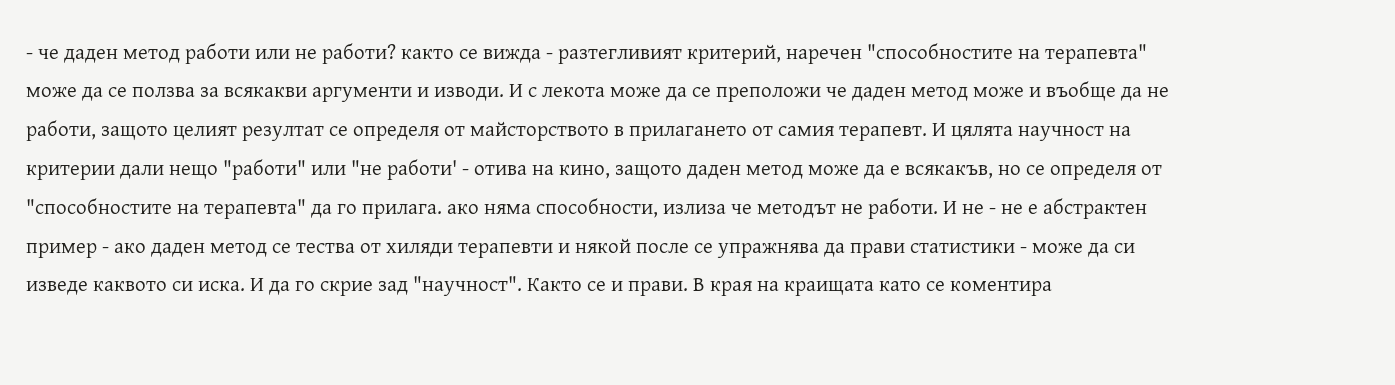- че даден метод работи или не работи? както се вижда - разтегливият критерий, наречен "способностите на терапевта" може да се ползва за всякакви аргументи и изводи. И с лекота може да се преположи че даден метод може и въобще да не работи, защото целият резултат се определя от майсторството в прилагането от самия терапевт. И цялята научност на критерии дали нещо "работи" или "не работи' - отива на кино, защото даден метод може да е всякакъв, но се определя от "способностите на терапевта" да го прилага. ако няма способности, излиза че методът не работи. И не - не е абстрактен пример - ако даден метод се тества от хиляди терапевти и някой после се упражнява да прави статистики - може да си изведе каквото си иска. И да го скрие зад "научност". Както се и прави. В края на краищата като се коментира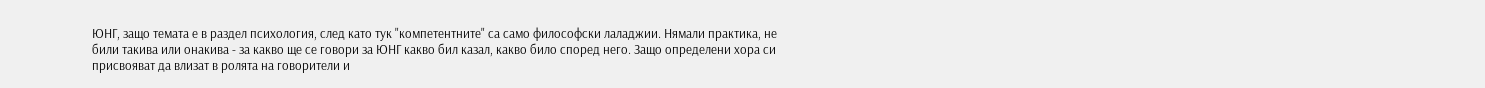ЮНГ, защо темата е в раздел психология, след като тук "компетентните" са само философски лаладжии. Нямали практика, не били такива или онакива - за какво ще се говори за ЮНГ какво бил казал, какво било според него. Защо определени хора си присвояват да влизат в ролята на говорители и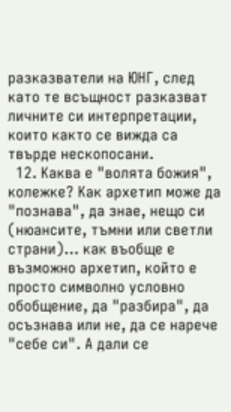разказватели на ЮНГ, след като те всъщност разказват личните си интерпретации, които както се вижда са твърде нескопосани.
  12. Каква е "волята божия", колежке? Как архетип може да "познава", да знае, нещо си (нюансите, тъмни или светли страни)... как въобще е възможно архетип, който е просто символно условно обобщение, да "разбира", да осъзнава или не, да се нарече "себе си". А дали се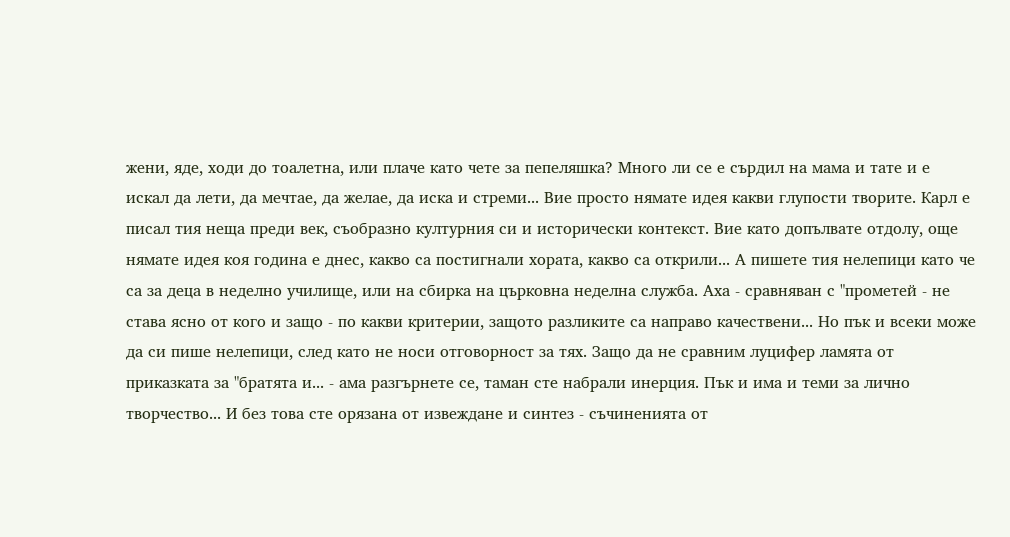жени, яде, ходи до тоалетна, или плаче като чете за пепеляшка? Много ли се е сърдил на мама и тате и е искал да лети, да мечтае, да желае, да иска и стреми... Вие просто нямате идея какви глупости творите. Карл е писал тия неща преди век, съобразно културния си и исторически контекст. Вие като допълвате отдолу, още нямате идея коя година е днес, какво са постигнали хората, какво са открили... А пишете тия нелепици като че са за деца в неделно училище, или на сбирка на църковна неделна служба. Аха - сравняван с "прометей - не става ясно от кого и защо - по какви критерии, защото разликите са направо качествени... Но пък и всеки може да си пише нелепици, след като не носи отговорност за тях. Защо да не сравним луцифер ламята от приказката за "братята и... - ама разгърнете се, таман сте набрали инерция. Пък и има и теми за лично творчество... И без това сте орязана от извеждане и синтез - съчиненията от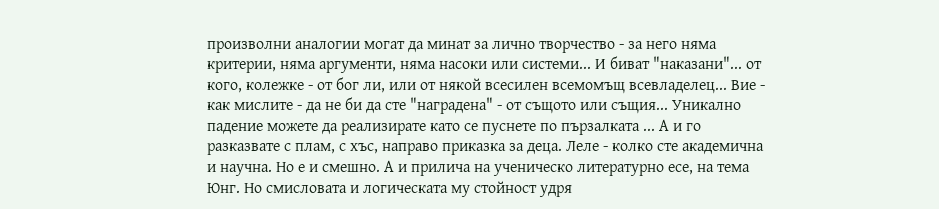произволни аналогии могат да минат за лично творчество - за него няма критерии, няма аргументи, няма насоки или системи... И биват "наказани"... от кого, колежке - от бог ли, или от някой всесилен всемомъщ всевладелец... Вие - как мислите - да не би да сте "наградена" - от същото или същия... Уникално падение можете да реализирате като се пуснете по пързалката ... А и го разказвате с плам, с хъс, направо приказка за деца. Леле - колко сте академична и научна. Но е и смешно. А и прилича на ученическо литературно есе, на тема Юнг. Но смисловата и логическата му стойност удря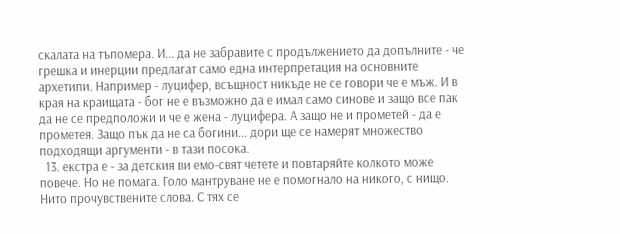скалата на тъпомера. И... да не забравите с продължението да допълните - че грешка и инерции предлагат само една интерпретация на основните архетипи. Например - луцифер, всъщност никъде не се говори че е мъж. И в края на краищата - бог не е възможно да е имал само синове и защо все пак да не се предположи и че е жена - луцифера. А защо не и прометей - да е прометея. Защо пък да не са богини... дори ще се намерят множество подходящи аргументи - в тази посока.
  13. екстра е - за детския ви емо-свят четете и повтаряйте колкото може повече. Но не помага. Голо мантруване не е помогнало на никого, с нищо. Нито прочувствените слова. С тях се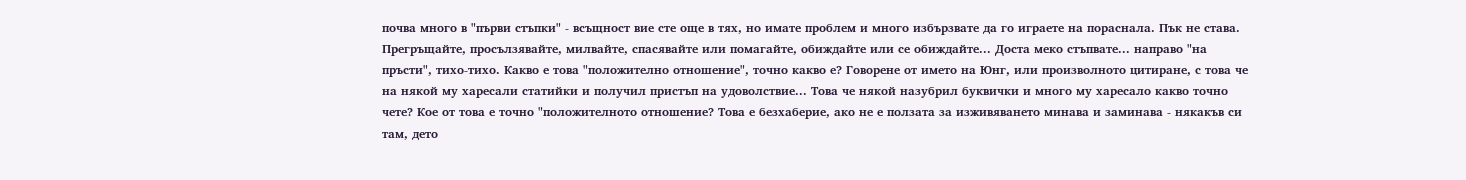почва много в "първи стъпки" - всъщност вие сте още в тях, но имате проблем и много избързвате да го играете на пораснала. Пък не става. Прегръщайте, просълзявайте, милвайте, спасявайте или помагайте, обиждайте или се обиждайте... Доста меко стъпвате... направо "на пръсти", тихо-тихо. Какво е това "положително отношение", точно какво е? Говорене от името на Юнг, или произволното цитиране, с това че на някой му харесали статийки и получил пристъп на удоволствие... Това че някой назубрил буквички и много му харесало какво точно чете? Кое от това е точно "положителното отношение? Това е безхаберие, ако не е ползата за изживяването минава и заминава - някакъв си там, дето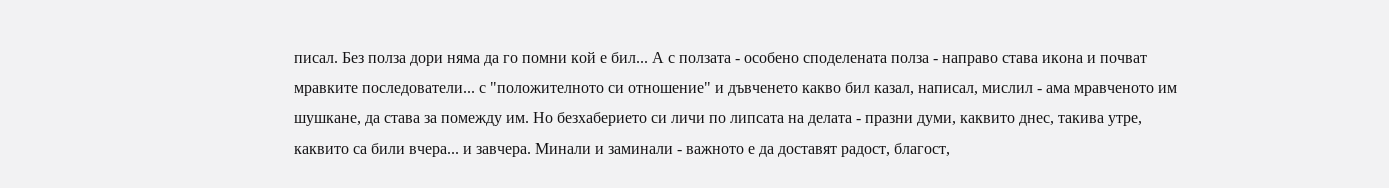писал. Без полза дори няма да го помни кой е бил... А с ползата - особено споделената полза - направо става икона и почват мравките последователи... с "положителното си отношение" и дъвченето какво бил казал, написал, мислил - ама мравченото им шушкане, да става за помежду им. Но безхаберието си личи по липсата на делата - празни думи, каквито днес, такива утре, каквито са били вчера... и завчера. Минали и заминали - важното е да доставят радост, благост,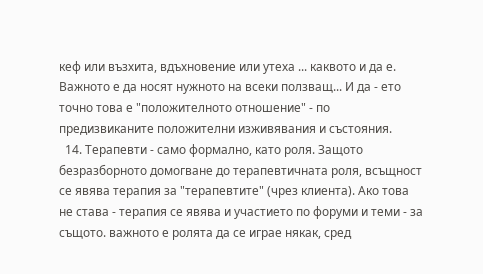кеф или възхита, вдъхновение или утеха ... каквото и да е. Важното е да носят нужното на всеки ползващ... И да - ето точно това е "положителното отношение" - по предизвиканите положителни изживявания и състояния.
  14. Терапевти - само формално, като роля. Защото безразборното домогване до терапевтичната роля, всъщност се явява терапия за "терапевтите" (чрез клиента). Ако това не става - терапия се явява и участието по форуми и теми - за същото. важното е ролята да се играе някак, сред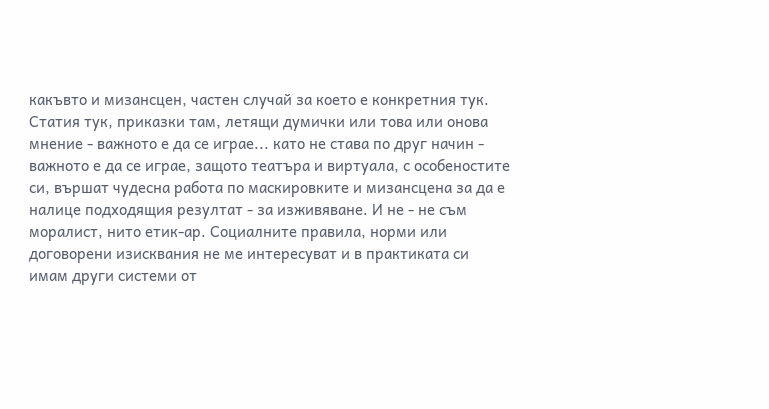какъвто и мизансцен, частен случай за което е конкретния тук. Статия тук, приказки там, летящи думички или това или онова мнение - важното е да се играе... като не става по друг начин - важното е да се играе, защото театъра и виртуала, с особеностите си, вършат чудесна работа по маскировките и мизансцена за да е налице подходящия резултат - за изживяване. И не - не съм моралист, нито етик-ар. Социалните правила, норми или договорени изисквания не ме интересуват и в практиката си имам други системи от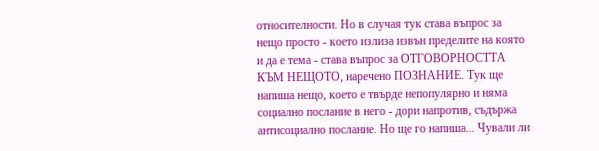относителности. Но в случая тук става въпрос за нещо просто - което излиза извън пределите на която и да е тема - става въпрос за ОТГОВОРНОСТТА КЪМ НЕЩОТО, наречено ПОЗНАНИЕ. Тук ще напиша нещо, което е твърде непопулярно и няма социално послание в него - дори напротив, съдържа антисоциално послание. Но ще го напиша... Чували ли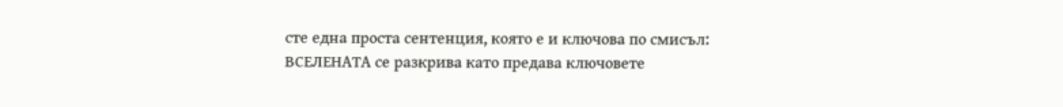сте една проста сентенция, която е и ключова по смисъл: ВСЕЛЕНАТА се разкрива като предава ключовете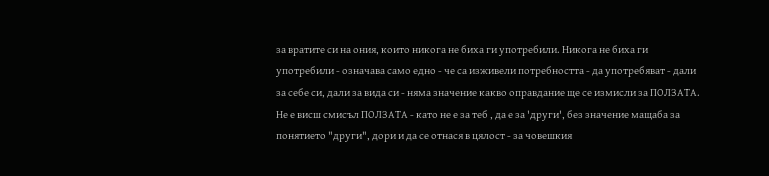за вратите си на ония, които никога не биха ги употребили. Никога не биха ги употребили - означава само едно - че са изживели потребността - да употребяват - дали за себе си, дали за вида си - няма значение какво оправдание ще се измисли за ПОЛЗАТА. Не е висш смисъл ПОЛЗАТА - като не е за теб , да е за 'други', без значение мащаба за понятието "други", дори и да се отнася в цялост - за човешкия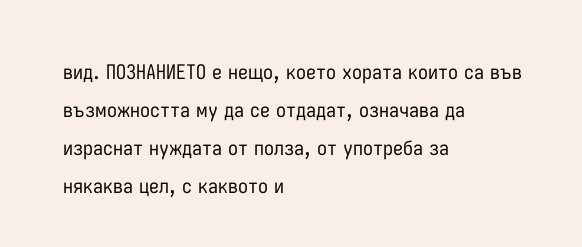вид. ПОЗНАНИЕТО е нещо, което хората които са във възможността му да се отдадат, означава да израснат нуждата от полза, от употреба за някаква цел, с каквото и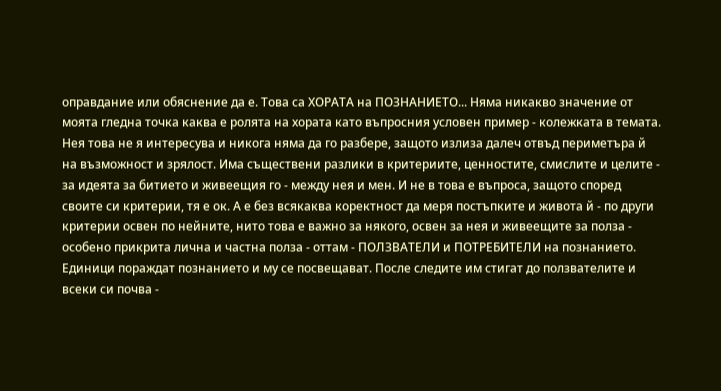оправдание или обяснение да е. Това са ХОРАТА на ПОЗНАНИЕТО... Няма никакво значение от моята гледна точка каква е ролята на хората като въпросния условен пример - колежката в темата. Нея това не я интересува и никога няма да го разбере, защото излиза далеч отвъд периметъра й на възможност и зрялост. Има съществени разлики в критериите, ценностите, смислите и целите - за идеята за битието и живеещия го - между нея и мен. И не в това е въпроса, защото според своите си критерии, тя е ок. А е без всякаква коректност да меря постъпките и живота й - по други критерии освен по нейните, нито това е важно за някого, освен за нея и живеещите за полза - особено прикрита лична и частна полза - оттам - ПОЛЗВАТЕЛИ и ПОТРЕБИТЕЛИ на познанието. Единици пораждат познанието и му се посвещават. После следите им стигат до ползвателите и всеки си почва -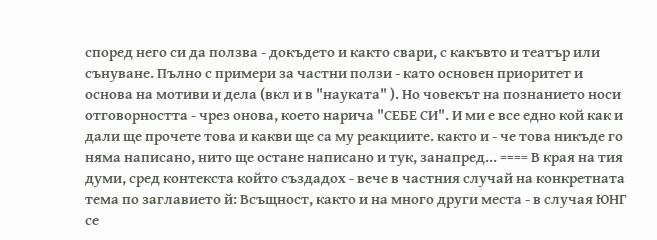според него си да ползва - докъдето и както свари, с какъвто и театър или сънуване. Пълно с примери за частни ползи - като основен приоритет и основа на мотиви и дела (вкл и в "науката" ). Но човекът на познанието носи отговорността - чрез онова, което нарича "СЕБЕ СИ". И ми е все едно кой как и дали ще прочете това и какви ще са му реакциите. както и - че това никъде го няма написано, нито ще остане написано и тук, занапред... ==== В края на тия думи, сред контекста който създадох - вече в частния случай на конкретната тема по заглавието й: Всъщност, както и на много други места - в случая ЮНГ се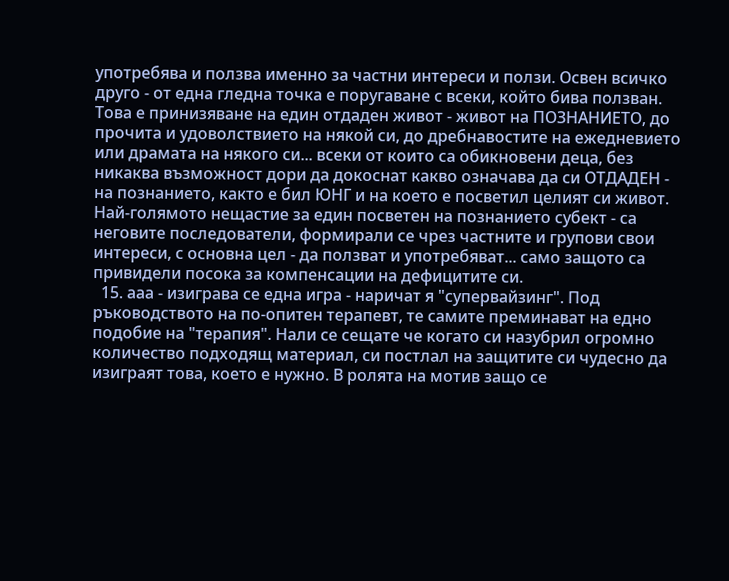употребява и ползва именно за частни интереси и ползи. Освен всичко друго - от една гледна точка е поругаване с всеки, който бива ползван. Това е принизяване на един отдаден живот - живот на ПОЗНАНИЕТО, до прочита и удоволствието на някой си, до дребнавостите на ежедневието или драмата на някого си... всеки от които са обикновени деца, без никаква възможност дори да докоснат какво означава да си ОТДАДЕН - на познанието, както е бил ЮНГ и на което е посветил целият си живот. Най-голямото нещастие за един посветен на познанието субект - са неговите последователи, формирали се чрез частните и групови свои интереси, с основна цел - да ползват и употребяват... само защото са привидели посока за компенсации на дефицитите си.
  15. ааа - изиграва се една игра - наричат я "супервайзинг". Под ръководството на по-опитен терапевт, те самите преминават на едно подобие на "терапия". Нали се сещате че когато си назубрил огромно количество подходящ материал, си постлал на защитите си чудесно да изиграят това, което е нужно. В ролята на мотив защо се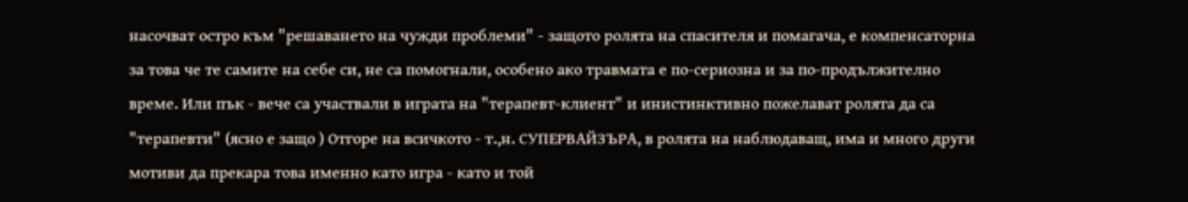насочват остро към "решаването на чужди проблеми" - защото ролята на спасителя и помагача, е компенсаторна за това че те самите на себе си, не са помогнали, особено ако травмата е по-сериозна и за по-продължително време. Или пък - вече са участвали в играта на "терапевт-клиент" и инистинктивно пожелават ролята да са "терапевти" (ясно е защо ) Отгоре на всичкото - т.,н. СУПЕРВАЙЗЪРА, в ролята на наблюдаващ, има и много други мотиви да прекара това именно като игра - като и той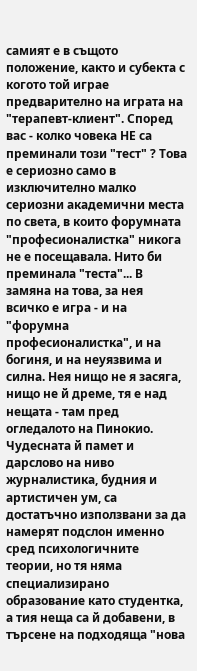самият е в същото положение, както и субекта с когото той играе предварително на играта на "терапевт-клиент". Според вас - колко човека НЕ са преминали този "тест" ? Това е сериозно само в изключително малко сериозни академични места по света, в които форумната "професионалистка" никога не е посещавала. Нито би преминала "теста"... В замяна на това, за нея всичко е игра - и на "форумна професионалистка", и на богиня, и на неуязвима и силна. Нея нищо не я засяга, нищо не й дреме, тя е над нещата - там пред огледалото на Пинокио. Чудесната й памет и дарслово на ниво журналистика, будния и артистичен ум, са достатъчно използвани за да намерят подслон именно сред психологичните теории, но тя няма специализирано образование като студентка, а тия неща са й добавени, в търсене на подходяща "нова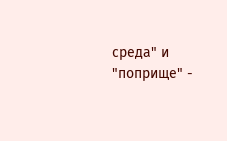среда" и "поприще" -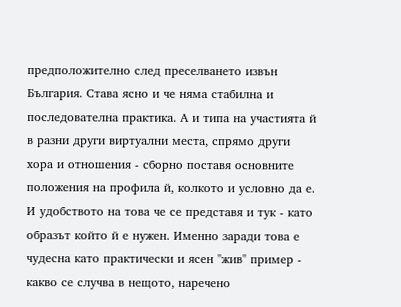предположително след преселването извън България. Става ясно и че няма стабилна и последователна практика. А и типа на участията й в разни други виртуални места, спрямо други хора и отношения - сборно поставя основните положения на профила й, колкото и условно да е. И удобството на това че се представя и тук - като образът който й е нужен. Именно заради това е чудесна като практически и ясен "жив" пример - какво се случва в нещото, наречено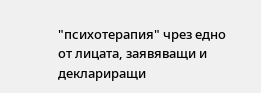"психотерапия" чрез едно от лицата, заявяващи и деклариращи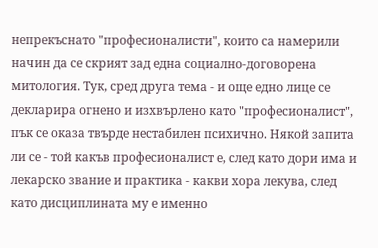непрекъснато "професионалисти", които са намерили начин да се скрият зад една социално-договорена митология. Тук, сред друга тема - и още едно лице се декларира огнено и изхвърлено като "професионалист", пък се оказа твърде нестабилен психично. Някой запита ли се - той какъв професионалист е, след като дори има и лекарско звание и практика - какви хора лекува, след като дисциплината му е именно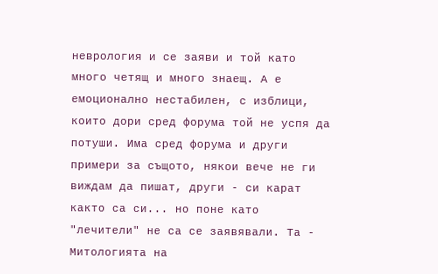неврология и се заяви и той като много четящ и много знаещ. А е емоционално нестабилен, с изблици, които дори сред форума той не успя да потуши. Има сред форума и други примери за същото, някои вече не ги виждам да пишат, други - си карат както са си... но поне като "лечители" не са се заявявали. Та - Митологията на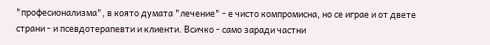"професионализма", в която думата "лечение" - е чисто компромисна, но се играе и от двете страни - и псевдотерапевти и клиенти. Всичко - само заради частни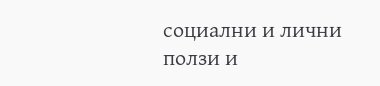социални и лични ползи и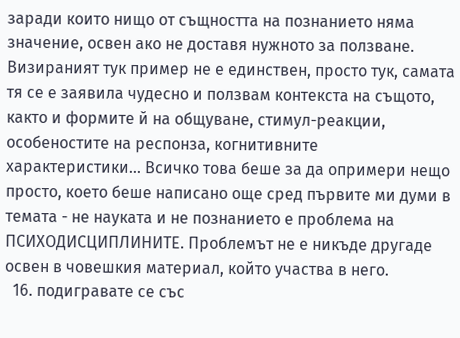заради които нищо от същността на познанието няма значение, освен ако не доставя нужното за ползване. Визираният тук пример не е единствен, просто тук, самата тя се е заявила чудесно и ползвам контекста на същото, както и формите й на общуване, стимул-реакции, особеностите на респонза, когнитивните характеристики... Всичко това беше за да опримери нещо просто, което беше написано още сред първите ми думи в темата - не науката и не познанието е проблема на ПСИХОДИСЦИПЛИНИТЕ. Проблемът не е никъде другаде освен в човешкия материал, който участва в него.
  16. подигравате се със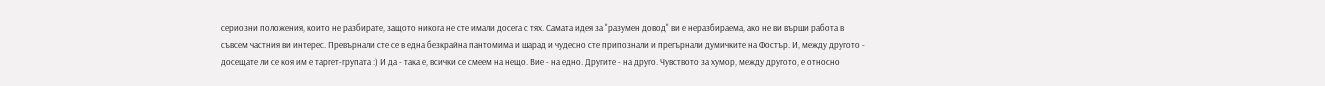сериозни положения, които не разбирате, защото никога не сте имали досега с тях. Самата идея за "разумен довод" ви е неразбираема, ако не ви върши работа в съвсем частния ви интерес. Превърнали сте се в една безкрайна пантомима и шарад и чудесно сте припознали и прегърнали думичките на Фостър. И, между другото - досещате ли се коя им е таргет-групата :) И да - така е, всички се смеем на нещо. Вие - на едно. Другите - на друго. Чувството за хумор, между другото, е относно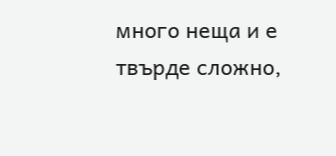много неща и е твърде сложно,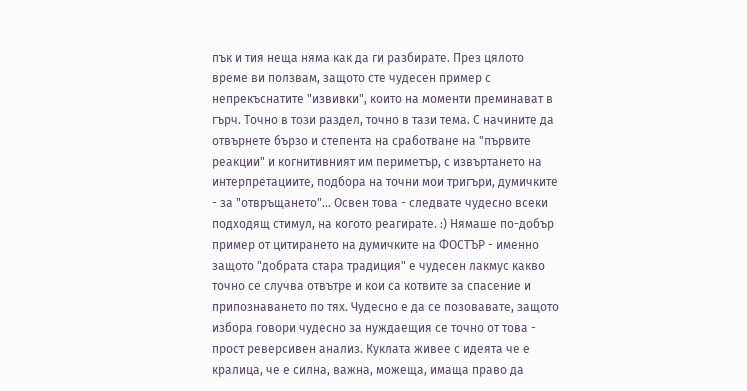пък и тия неща няма как да ги разбирате. През цялото време ви ползвам, защото сте чудесен пример с непрекъснатите "извивки", които на моменти преминават в гърч. Точно в този раздел, точно в тази тема. С начините да отвърнете бързо и степента на сработване на "първите реакции" и когнитивният им периметър, с извъртането на интерпретациите, подбора на точни мои тригъри, думичките - за "отвръщането"... Освен това - следвате чудесно всеки подходящ стимул, на когото реагирате. :) Нямаше по-добър пример от цитирането на думичките на ФОСТЪР - именно защото "добрата стара традиция" е чудесен лакмус какво точно се случва отвътре и кои са котвите за спасение и припознаването по тях. Чудесно е да се позовавате, защото избора говори чудесно за нуждаещия се точно от това - прост реверсивен анализ. Куклата живее с идеята че е кралица, че е силна, важна, можеща, имаща право да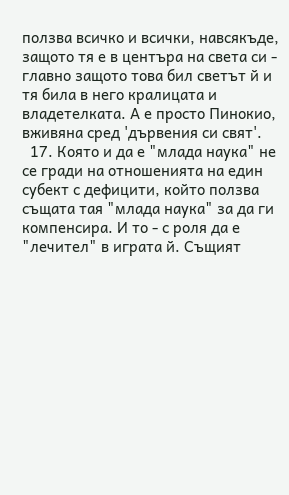ползва всичко и всички, навсякъде, защото тя е в центъра на света си - главно защото това бил светът й и тя била в него кралицата и владетелката. А е просто Пинокио, вживяна сред 'дървения си свят'.
  17. Която и да е "млада наука" не се гради на отношенията на един субект с дефицити, който ползва същата тая "млада наука" за да ги компенсира. И то - с роля да е "лечител" в играта й. Същият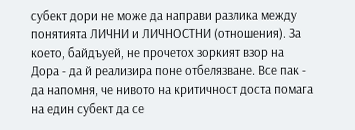субект дори не може да направи разлика между понятията ЛИЧНИ и ЛИЧНОСТНИ (отношения). За което, байдъуей, не прочетох зоркият взор на Дора - да й реализира поне отбелязване. Все пак - да напомня, че нивото на критичност доста помага на един субект да се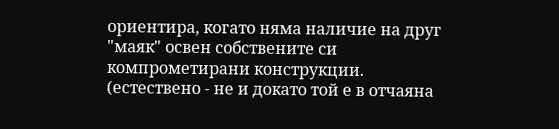ориентира, когато няма наличие на друг "маяк" освен собствените си компрометирани конструкции. (естествено - не и докато той е в отчаяна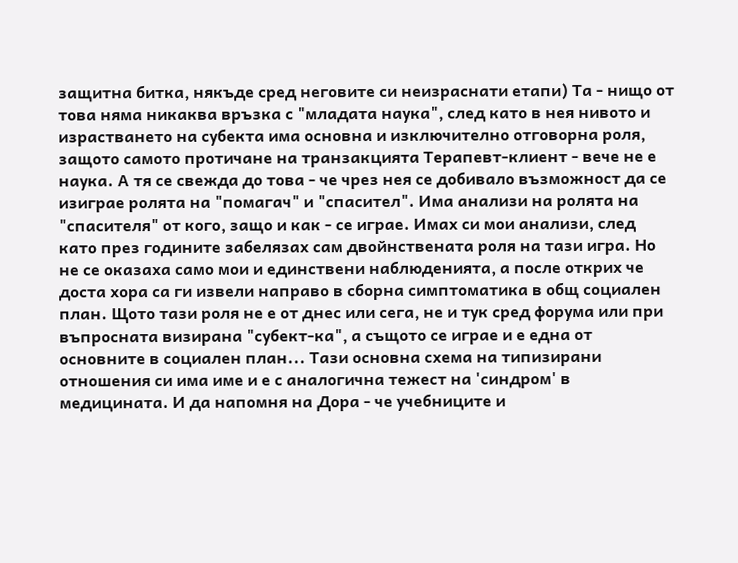защитна битка, някъде сред неговите си неизраснати етапи) Та - нищо от това няма никаква връзка с "младата наука", след като в нея нивото и израстването на субекта има основна и изключително отговорна роля, защото самото протичане на транзакцията Терапевт-клиент - вече не е наука. А тя се свежда до това - че чрез нея се добивало възможност да се изиграе ролята на "помагач" и "спасител". Има анализи на ролята на "спасителя" от кого, защо и как - се играе. Имах си мои анализи, след като през годините забелязах сам двойнствената роля на тази игра. Но не се оказаха само мои и единствени наблюденията, а после открих че доста хора са ги извели направо в сборна симптоматика в общ социален план. Щото тази роля не е от днес или сега, не и тук сред форума или при въпросната визирана "субект-ка", а същото се играе и е една от основните в социален план... Тази основна схема на типизирани отношения си има име и е с аналогична тежест на 'синдром' в медицината. И да напомня на Дора - че учебниците и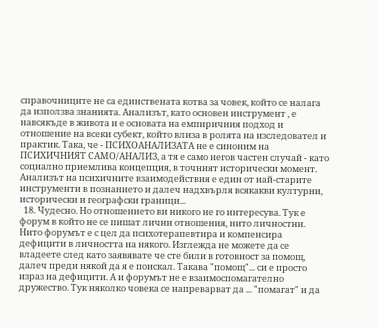справочниците не са единствената котва за човек, който се налага да използва знанията. Анализът, като основен инструмент , е навсякъде в живота и е основата на емпиричния подход и отношение на всеки субект, който влиза в ролята на изследовател и практик. Така, че - ПСИХОАНАЛИЗАТА не е синоним на ПСИХИЧНИЯТ САМО/АНАЛИЗ, а тя е само негов частен случай - като социално приемлива концепция, в точният исторически момент. Анализът на психичните взаимодействия е един от най-старите инструменти в познанието и далеч надхвърля всякакви културни, исторически и географски граници...
  18. Чудесно. Но отношението ви никого не го интересува. Тук е форум в който не се пишат лични отношения, нито личностни. Нито форумът е с цел да психотерапевтира и компенсира дефицити в личността на някого. Изглежда не можете да се владеете след като заявявате че сте били в готовност за помощ, далеч преди някой да я е поискал. Такава "помощ"... си е просто израз на дефицити. А и форумът не е взаимоспомагателно дружество. Тук няколко човека се напреварват да ... "помагат" и да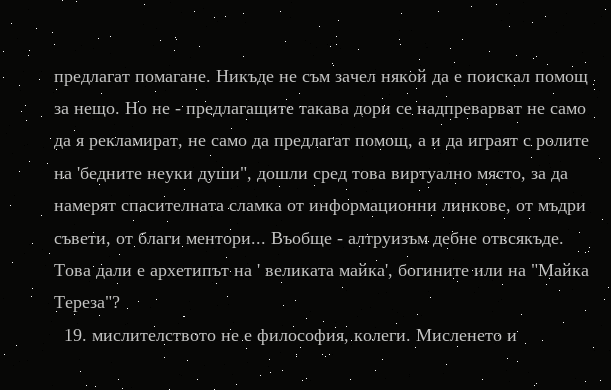предлагат помагане. Никъде не съм зачел някой да е поискал помощ за нещо. Но не - предлагащите такава дори се надпреварват не само да я рекламират, не само да предлагат помощ, а и да играят с ролите на 'бедните неуки души", дошли сред това виртуално място, за да намерят спасителната сламка от информационни линкове, от мъдри съвети, от благи ментори... Въобще - алтруизъм дебне отвсякъде. Това дали е архетипът на ' великата майка', богините или на "Майка Тереза"?
  19. мислителството не е философия, колеги. Мисленето и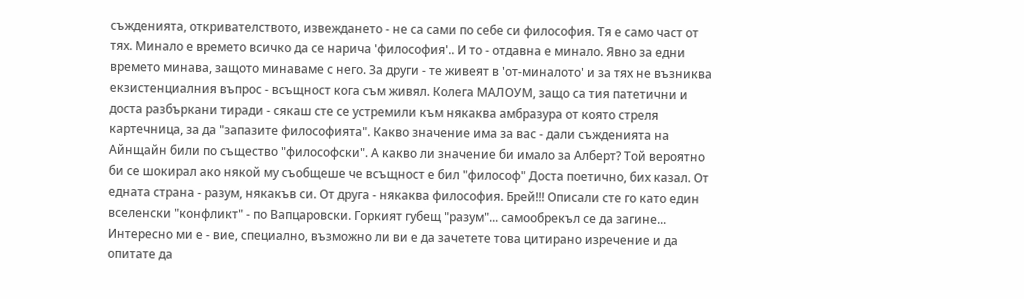съжденията, откривателството, извеждането - не са сами по себе си философия. Тя е само част от тях. Минало е времето всичко да се нарича 'философия'.. И то - отдавна е минало. Явно за едни времето минава, защото минаваме с него. За други - те живеят в 'от-миналото' и за тях не възниква екзистенциалния въпрос - всъщност кога съм живял. Колега МАЛОУМ, защо са тия патетични и доста разбъркани тиради - сякаш сте се устремили към някаква амбразура от която стреля картечница, за да "запазите философията". Какво значение има за вас - дали съжденията на Айнщайн били по същество "философски". А какво ли значение би имало за Алберт? Той вероятно би се шокирал ако някой му съобщеше че всъщност е бил "философ" Доста поетично, бих казал. От едната страна - разум, някакъв си. От друга - някаква философия. Брей!!! Описали сте го като един вселенски "конфликт" - по Вапцаровски. Горкият губещ "разум"... самообрекъл се да загине... Интересно ми е - вие, специално, възможно ли ви е да зачетете това цитирано изречение и да опитате да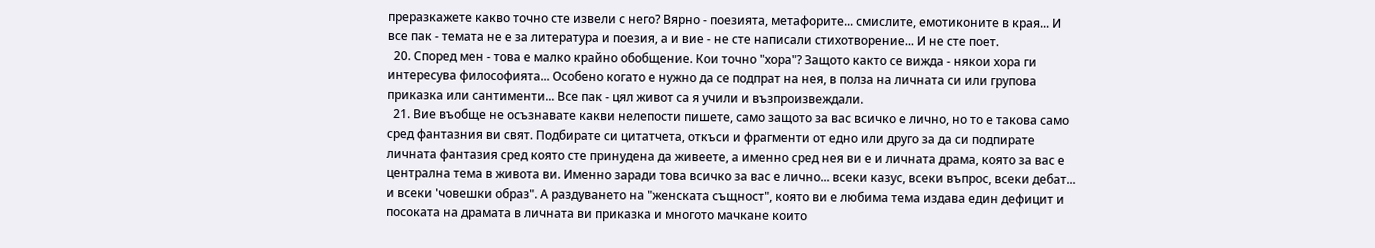преразкажете какво точно сте извели с него? Вярно - поезията, метафорите... смислите, емотиконите в края... И все пак - темата не е за литература и поезия, а и вие - не сте написали стихотворение... И не сте поет.
  20. Според мен - това е малко крайно обобщение. Кои точно "хора"? Защото както се вижда - някои хора ги интересува философията... Особено когато е нужно да се подпрат на нея, в полза на личната си или групова приказка или сантименти... Все пак - цял живот са я учили и възпроизвеждали.
  21. Вие въобще не осъзнавате какви нелепости пишете, само защото за вас всичко е лично, но то е такова само сред фантазния ви свят. Подбирате си цитатчета, откъси и фрагменти от едно или друго за да си подпирате личната фантазия сред която сте принудена да живеете, а именно сред нея ви е и личната драма, която за вас е централна тема в живота ви. Именно заради това всичко за вас е лично... всеки казус, всеки въпрос, всеки дебат... и всеки 'човешки образ". А раздуването на "женската същност", която ви е любима тема издава един дефицит и посоката на драмата в личната ви приказка и многото мачкане които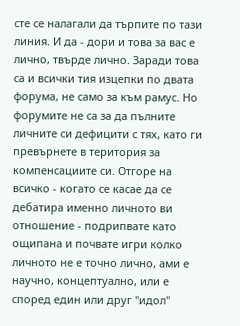сте се налагали да търпите по тази линия. И да - дори и това за вас е лично, твърде лично. Заради това са и всички тия изцепки по двата форума, не само за към рамус. Но форумите не са за да пълните личните си дефицити с тях, като ги превърнете в територия за компенсациите си. Отгоре на всичко - когато се касае да се дебатира именно личното ви отношение - подрипвате като ощипана и почвате игри колко личното не е точно лично, ами е научно, концептуално, или е според един или друг "идол"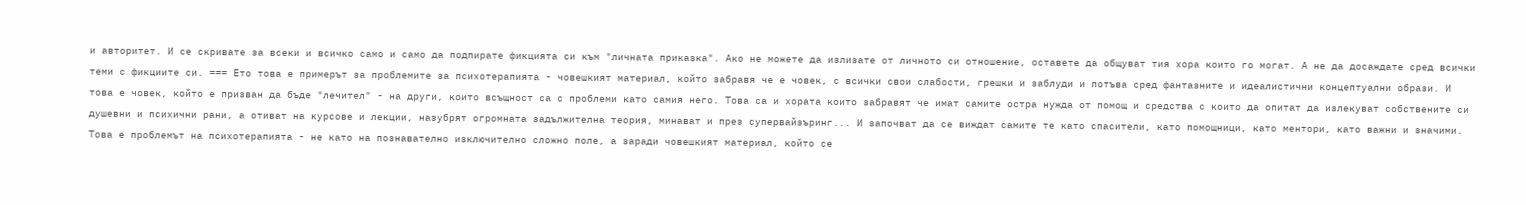и авторитет. И се скривате за всеки и всичко само и само да подпирате фикцията си към "личната приказка". Ако не можете да излизате от личното си отношение, оставете да общуват тия хора които го могат. А не да досаждате сред всички теми с фикциите си. === Ето това е примерът за проблемите за психотерапията - човешкият материал, който забравя че е човек, с всички свои слабости, грешки и заблуди и потъва сред фантазните и идеалистични концептуални образи. И това е човек, който е призван да бъде "лечител" - на други, които всъщност са с проблеми като самия него. Това са и хората които забравят че имат самите остра нужда от помощ и средства с които да опитат да излекуват собствените си душевни и психични рани, а отиват на курсове и лекции, назубрят огромната задължителна теория, минават и през супервайзъринг... И започват да се виждат самите те като спасители, като помощници, като ментори, като важни и значими. Това е проблемът на психотерапията - не като на познавателно изключително сложно поле, а заради човешкият материал, който се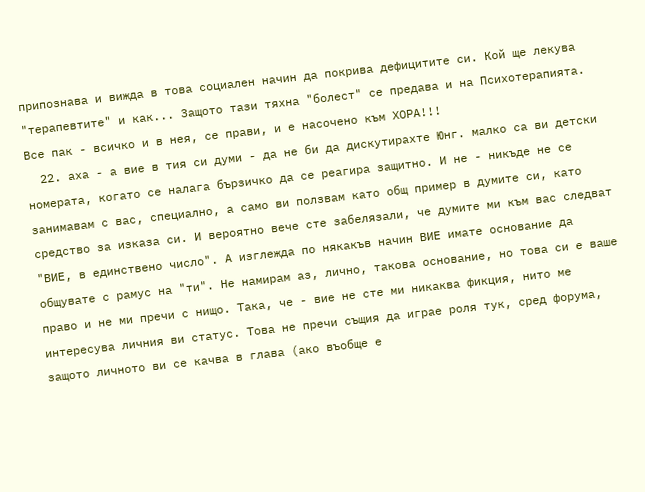припознава и вижда в това социален начин да покрива дефицитите си. Кой ще лекува "терапевтите" и как... Защото тази тяхна "болест" се предава и на Психотерапията. Все пак - всичко и в нея, се прави, и е насочено към ХОРА!!!
  22. аха - а вие в тия си думи - да не би да дискутирахте Юнг. малко са ви детски номерата, когато се налага бързичко да се реагира защитно. И не - никъде не се занимавам с вас, специално, а само ви ползвам като общ пример в думите си, като средство за изказа си. И вероятно вече сте забелязали, че думите ми към вас следват "ВИЕ, в единствено число". А изглежда по някакъв начин ВИЕ имате основание да общувате с рамус на "ти". Не намирам аз, лично, такова основание, но това си е ваше право и не ми пречи с нищо. Така, че - вие не сте ми никаква фикция, нито ме интересува личния ви статус. Това не пречи същия да играе роля тук, сред форума, защото личното ви се качва в глава (ако въобще е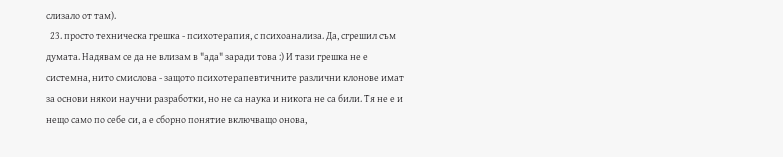слизало от там).
  23. просто техническа грешка - психотерапия, с психоанализа. Да, сгрешил съм думата. Надявам се да не влизам в "ада" заради това :) И тази грешка не е системна, нито смислова - защото психотерапевтичните различни клонове имат за основи някои научни разработки, но не са наука и никога не са били. Тя не е и нещо само по себе си, а е сборно понятие включващо онова,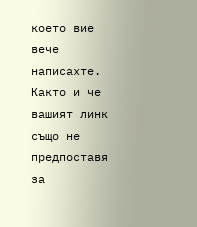което вие вече написахте. Както и че вашият линк също не предпоставя за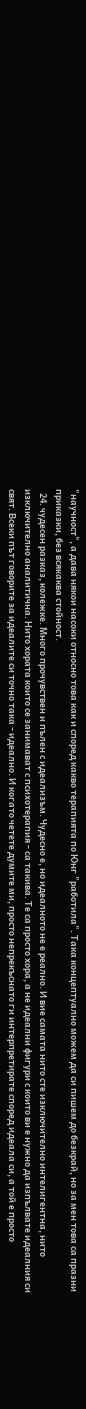"научност", а дава някои насоки относно това как и според какво терапията по Юнг "работила". Така концептуално можем да си пишем до безкрай, но за мен това са празни приказки, без всякаква стойност.
  24. чудесен разказ, колежке. Много прочувствен и пълен с идеализъм. Чудесно е, но идеалното не е реално. И вие самата нито сте изключително интелигентна, нито изключително аналитична. Нито хората които се занимават с психотерапия - са такива. Те са просто хора, а не идеални фигури с които ви е нужно да изпълвате идеалния си свят. Всеки път говорите за идеалите си точно така - идеално. И когато четете думите ми, просто непрекъснато ги интерпретирате според идеала си, а той е просто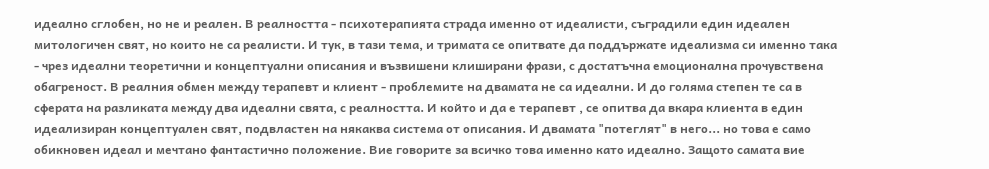идеално сглобен, но не и реален. В реалността - психотерапията страда именно от идеалисти, съградили един идеален митологичен свят, но които не са реалисти. И тук, в тази тема, и тримата се опитвате да поддържате идеализма си именно така - чрез идеални теоретични и концептуални описания и възвишени клиширани фрази, с достатъчна емоционална прочувствена обагреност. В реалния обмен между терапевт и клиент - проблемите на двамата не са идеални. И до голяма степен те са в сферата на разликата между два идеални свята, с реалността. И който и да е терапевт , се опитва да вкара клиента в един идеализиран концептуален свят, подвластен на някаква система от описания. И двамата "потеглят" в него... но това е само обикновен идеал и мечтано фантастично положение. Вие говорите за всичко това именно като идеално. Защото самата вие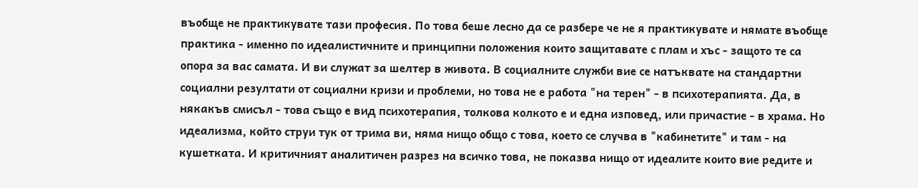въобще не практикувате тази професия. По това беше лесно да се разбере че не я практикувате и нямате въобще практика - именно по идеалистичните и принципни положения които защитавате с плам и хъс - защото те са опора за вас самата. И ви служат за шелтер в живота. В социалните служби вие се натъквате на стандартни социални резултати от социални кризи и проблеми, но това не е работа "на терен" - в психотерапията. Да, в някакъв смисъл - това също е вид психотерапия, толкова колкото е и една изповед, или причастие - в храма. Но идеализма, който струи тук от трима ви, няма нищо общо с това, което се случва в "кабинетите" и там - на кушетката. И критичният аналитичен разрез на всичко това, не показва нищо от идеалите които вие редите и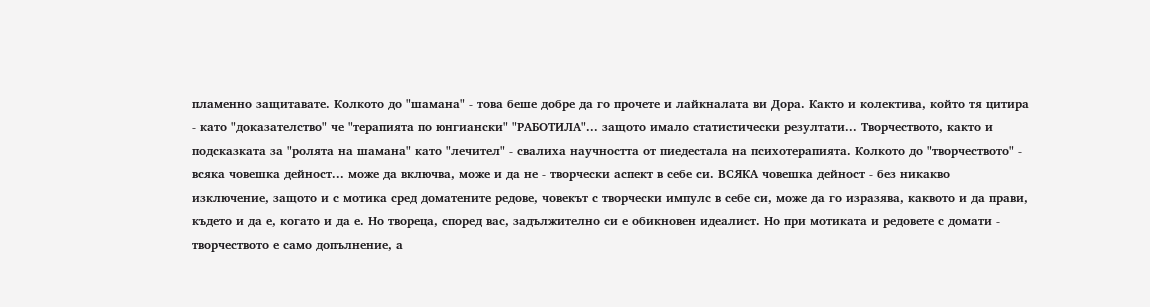пламенно защитавате. Колкото до "шамана" - това беше добре да го прочете и лайкналата ви Дора. Както и колектива, който тя цитира - като "доказателство" че "терапията по юнгиански" "РАБОТИЛА"... защото имало статистически резултати... Творчеството, както и подсказката за "ролята на шамана" като "лечител" - свалиха научността от пиедестала на психотерапията. Колкото до "творчеството" - всяка човешка дейност... може да включва, може и да не - творчески аспект в себе си. ВСЯКА човешка дейност - без никакво изключение, защото и с мотика сред доматените редове, човекът с творчески импулс в себе си, може да го изразява, каквото и да прави, където и да е, когато и да е. Но твореца, според вас, задължително си е обикновен идеалист. Но при мотиката и редовете с домати - творчеството е само допълнение, а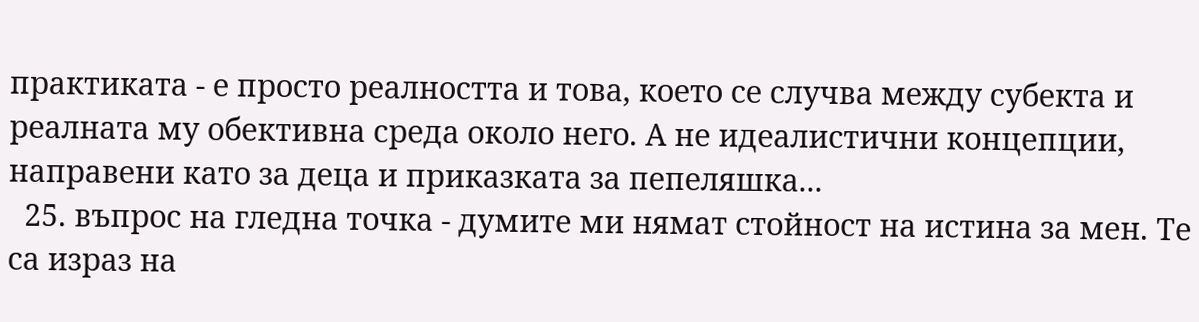практиката - е просто реалността и това, което се случва между субекта и реалната му обективна среда около него. А не идеалистични концепции, направени като за деца и приказката за пепеляшка...
  25. въпрос на гледна точка - думите ми нямат стойност на истина за мен. Те са израз на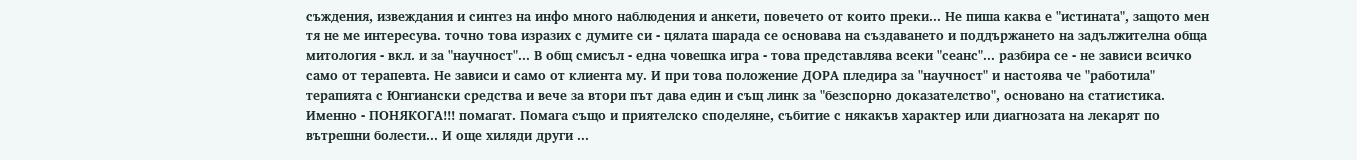съждения, извеждания и синтез на инфо много наблюдения и анкети, повечето от които преки... Не пиша каква е "истината", защото мен тя не ме интересува. точно това изразих с думите си - цялата шарада се основава на създаването и поддържането на задължителна обща митология - вкл. и за "научност"... В общ смисъл - една човешка игра - това представлява всеки "сеанс"... разбира се - не зависи всичко само от терапевта. Не зависи и само от клиента му. И при това положение ДОРА пледира за "научност" и настоява че "работила" терапията с Юнгиански средства и вече за втори път дава един и същ линк за "безспорно доказателство", основано на статистика. Именно - ПОНЯКОГА!!! помагат. Помага също и приятелско споделяне, събитие с някакъв характер или диагнозата на лекарят по вътрешни болести... И още хиляди други ...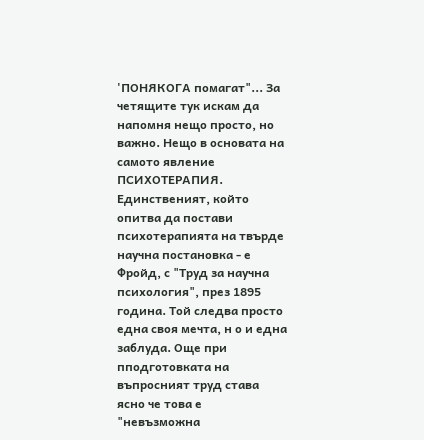'ПОНЯКОГА помагат"... За четящите тук искам да напомня нещо просто, но важно. Нещо в основата на самото явление ПСИХОТЕРАПИЯ. Единственият, който опитва да постави психотерапията на твърде научна постановка - е Фройд, с "Труд за научна психология", през 1895 година. Той следва просто една своя мечта, н о и една заблуда. Още при пподготовката на въпросният труд става ясно че това е "невъзможна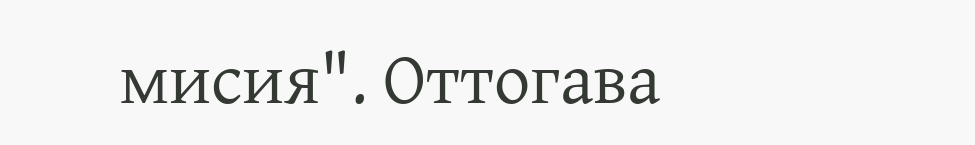мисия". Оттогава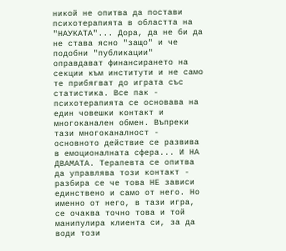никой не опитва да постави психотерапията в областта на "НАУКАТА"... Дора, да не би да не става ясно "защо" и че подобни "публикации" оправдават финансирането на секции към институти и не само те прибягват до играта със статистика. Все пак - психотерапията се основава на един човешки контакт и многоканален обмен. Въпреки тази многоканалност - основното действие се развива в емоционалната сфера... И НА ДВАМАТА. Терапевта се опитва да управлява този контакт - разбира се че това НЕ зависи единствено и само от него. Но именно от него, в тази игра, се очаква точно това и той манипулира клиента си, за да води този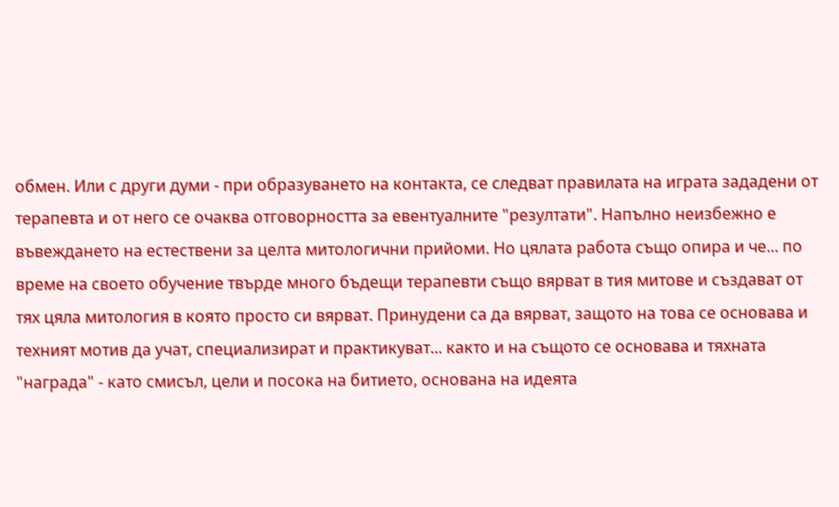обмен. Или с други думи - при образуването на контакта, се следват правилата на играта зададени от терапевта и от него се очаква отговорността за евентуалните "резултати". Напълно неизбежно е въвеждането на естествени за целта митологични прийоми. Но цялата работа също опира и че... по време на своето обучение твърде много бъдещи терапевти също вярват в тия митове и създават от тях цяла митология в която просто си вярват. Принудени са да вярват, защото на това се основава и техният мотив да учат, специализират и практикуват... както и на същото се основава и тяхната "награда" - като смисъл, цели и посока на битието, основана на идеята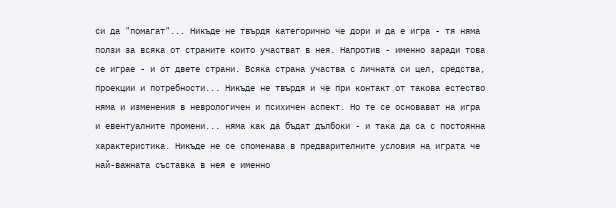си да "помагат"... Никъде не твърдя категорично че дори и да е игра - тя няма ползи за всяка от страните които участват в нея. Напротив - именно заради това се играе - и от двете страни. Всяка страна участва с личната си цел, средства, проекции и потребности... Никъде не твърдя и че при контакт от такова естество няма и изменения в неврологичен и психичен аспект. Но те се основават на игра и евентуалните промени... няма как да бъдат дълбоки - и така да са с постоянна характеристика. Никъде не се споменава в предварителните условия на играта че най-важната съставка в нея е именно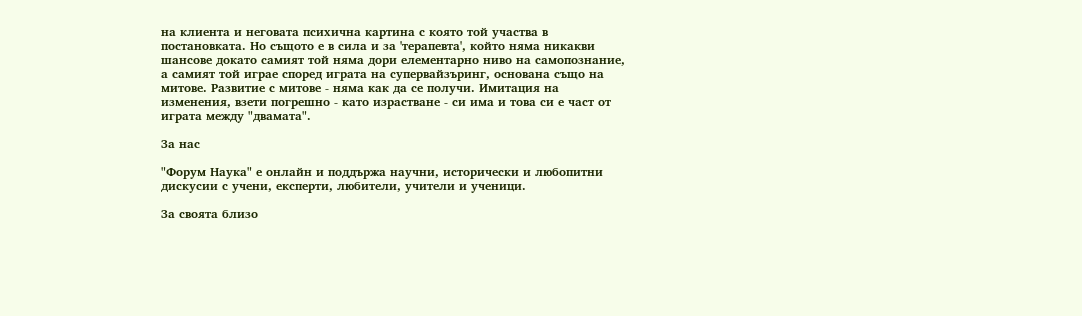на клиента и неговата психична картина с която той участва в постановката. Но същото е в сила и за 'терапевта', който няма никакви шансове докато самият той няма дори елементарно ниво на самопознание, а самият той играе според играта на супервайзъринг, основана също на митове. Развитие с митове - няма как да се получи. Имитация на изменения, взети погрешно - като израстване - си има и това си е част от играта между "двамата".

За нас

"Форум Наука" е онлайн и поддържа научни, исторически и любопитни дискусии с учени, експерти, любители, учители и ученици.

За своята близо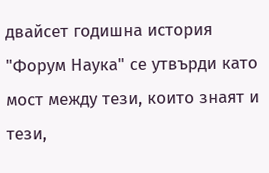двайсет годишна история "Форум Наука" се утвърди като мост между тези, които знаят и тези,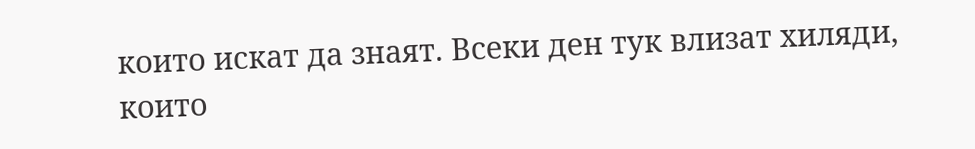които искат да знаят. Всеки ден тук влизат хиляди, които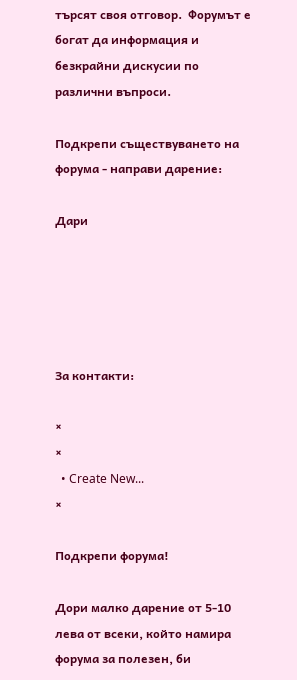търсят своя отговор.  Форумът е богат да информация и безкрайни дискусии по различни въпроси.

Подкрепи съществуването на форумa - направи дарение:

Дари





За контакти:

×
×
  • Create New...
×

Подкрепи форума!

Дори малко дарение от 5-10 лева от всеки, който намира форума за полезен, би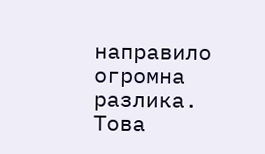направило огромна разлика. Това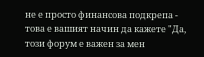не е просто финансова подкрепа - това е вашият начин да кажете "Да, този форум е важен за мен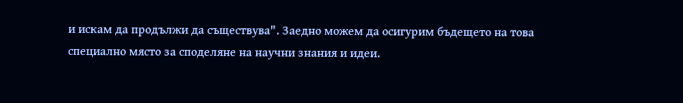и искам да продължи да съществува". Заедно можем да осигурим бъдещето на това специално място за споделяне на научни знания и идеи.